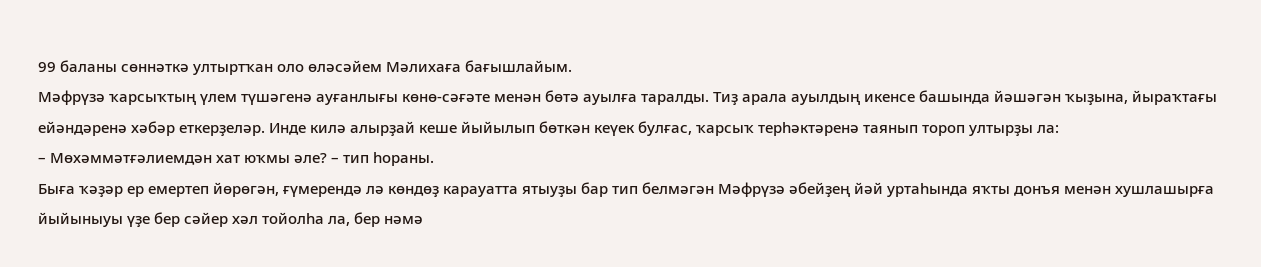99 баланы сөннәткә ултыртҡан оло өләсәйем Мәлихаға бағышлайым.
Мәфрүзә ҡарсыҡтың үлем түшәгенә ауғанлығы көнө-сәғәте менән бөтә ауылға таралды. Тиҙ арала ауылдың икенсе башында йәшәгән ҡыҙына, йыраҡтағы ейәндәренә хәбәр еткерҙеләр. Инде килә алырҙай кеше йыйылып бөткән кеүек булғас, ҡарсыҡ терһәктәренә таянып тороп ултырҙы ла:
– Мөхәммәтғәлиемдән хат юҡмы әле? – тип һораны.
Быға ҡәҙәр ер емертеп йөрөгән, ғүмерендә лә көндөҙ карауатта ятыуҙы бар тип белмәгән Мәфрүзә әбейҙең йәй уртаһында яҡты донъя менән хушлашырға йыйыныуы үҙе бер сәйер хәл тойолһа ла, бер нәмә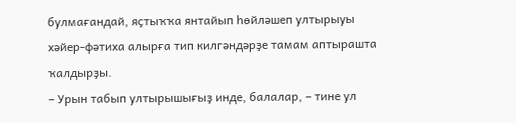булмағандай, яҫтыҡҡа янтайып һөйләшеп ултырыуы хәйер-фәтиха алырға тип килгәндәрҙе тамам аптырашта ҡалдырҙы.
– Урын табып ултырышығыҙ инде, балалар, – тине ул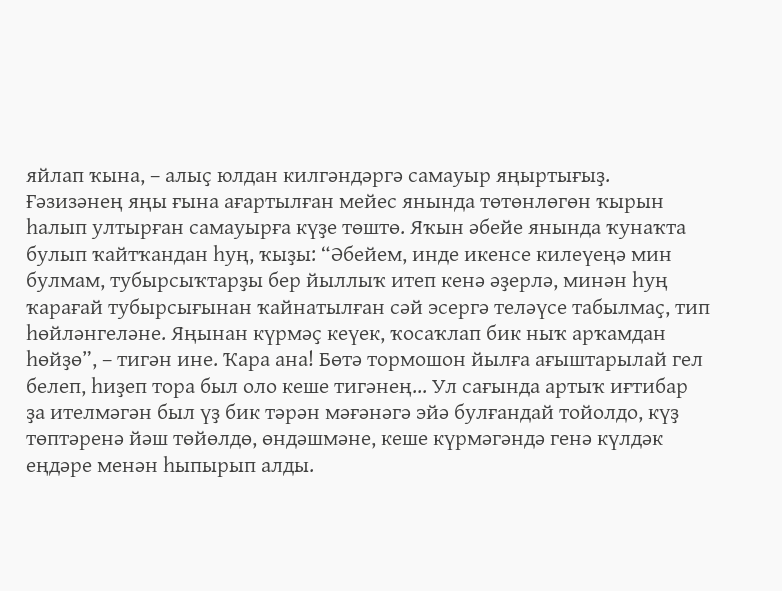яйлап ҡына, – алыҫ юлдан килгәндәргә самауыр яңыртығыҙ.
Ғәзизәнең яңы ғына ағартылған мейес янында төтөнлөгөн ҡырын һалып ултырған самауырға күҙе төштө. Яҡын әбейе янында ҡунаҡта булып ҡайтҡандан һуң, ҡыҙы: “Әбейем, инде икенсе килеүеңә мин булмам, тубырсыҡтарҙы бер йыллыҡ итеп кенә әҙерлә, минән һуң ҡарағай тубырсығынан ҡайнатылған сәй эсергә теләүсе табылмаҫ, тип һөйләнгеләне. Яңынан күрмәҫ кеүек, ҡосаҡлап бик ныҡ арҡамдан һөйҙө”, – тигән ине. Ҡара ана! Бөтә тормошон йылға ағыштарылай гел белеп, һиҙеп тора был оло кеше тигәнең... Ул сағында артыҡ иғтибар ҙа ителмәгән был үҙ бик тәрән мәғәнәгә эйә булғандай тойолдо, күҙ төптәренә йәш төйөлдө, өндәшмәне, кеше күрмәгәндә генә күлдәк еңдәре менән һыпырып алды.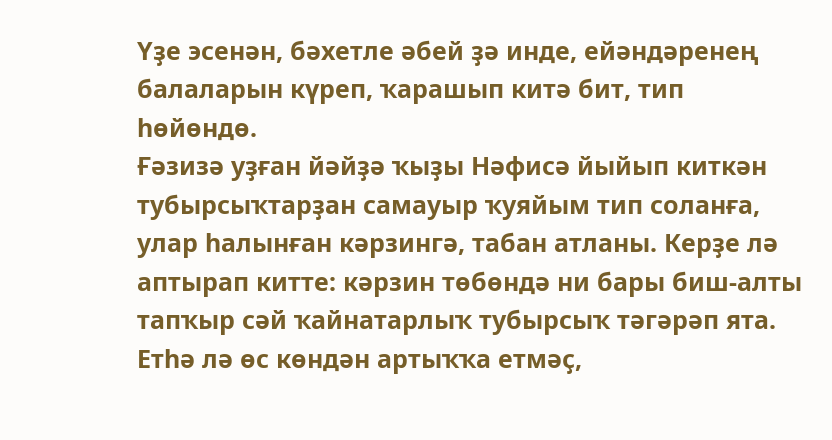Үҙе эсенән, бәхетле әбей ҙә инде, ейәндәренең балаларын күреп, ҡарашып китә бит, тип һөйөндө.
Ғәзизә уҙған йәйҙә ҡыҙы Нәфисә йыйып киткән тубырсыҡтарҙан самауыр ҡуяйым тип соланға, улар һалынған кәрзингә, табан атланы. Керҙе лә аптырап китте: кәрзин төбөндә ни бары биш-алты тапҡыр сәй ҡайнатарлыҡ тубырсыҡ тәгәрәп ята. Етһә лә өс көндән артыҡҡа етмәҫ,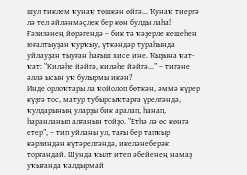шул тиклем ҡунаҡ төшкән өйгә... Ҡунаҡ тиергә лә тел әйләнмәҫлек бер көн булды лаһа!
Ғәзизәнең йөрәгендә – бик тә ҡәҙерле кешеһен юғалтыуҙан ҡурҡыу, үткәндәр тураһында уйлауҙан тыуған һағыш хисе ине. Ҡыҙына ҡат-ҡат: “Киләһе йәйгә, киләһе йәйгә...” – тигәне әллә ысын уҡ булырмы икән?
Инде орлоҡтары ла ҡойолоп бөткән, әммә күрер күҙгә тос, матур тубырсыҡтарға үрелгәндә, ҡулдарының уларҙы бик аралап, һанап, һаранланып алғанын тойҙо. “Етһә лә өс көнгә етер”, – тип уйланы ул, тағы бер тапҡыр кәрзиндән күтәрелгәндә, икеләнеберәк торғандай. Шунда ҡылт итеп әбейенең намаҙ уҡығанда ҡалдырмай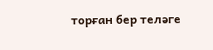торған бер теләге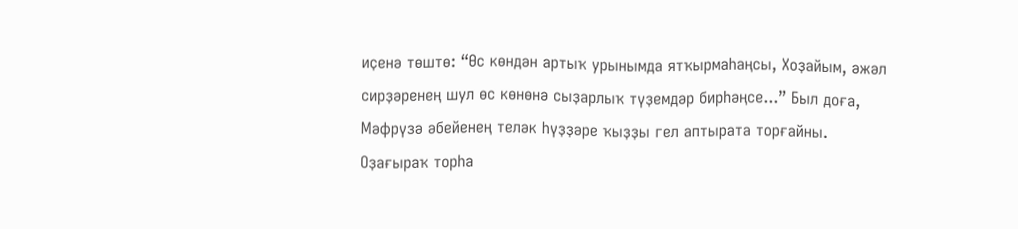иҫенә төштө: “Өс көндән артыҡ урынымда ятҡырмаһаңсы, Хоҙайым, әжәл сирҙәренең шул өс көнөнә сыҙарлыҡ түҙемдәр бирһәңсе...” Был доға, Мәфрүзә әбейенең теләк һүҙҙәре ҡыҙҙы гел аптырата торғайны. Оҙағыраҡ торһа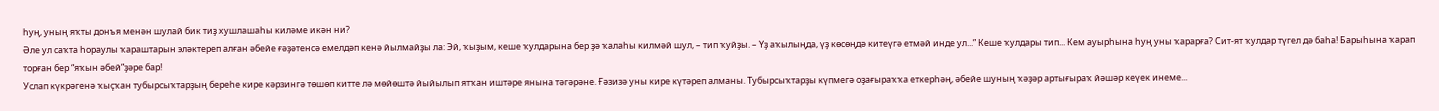һуң, уның яҡты донъя менән шулай бик тиҙ хушлашаһы киләме икән ни?
Әле ул саҡта һораулы ҡараштарын эләктереп алған әбейе ғәҙәтенсә емелдәп кенә йылмайҙы ла: Эй, ҡыҙым, кеше ҡулдарына бер ҙә ҡалаһы килмәй шул, – тип ҡуйҙы. – Үҙ аҡылыңда, үҙ көсөңдә китеүгә етмәй инде ул...” Кеше ҡулдары тип... Кем ауырһына һуң уны ҡарарға? Сит-ят ҡулдар түгел дә баһа! Барыһына ҡарап торған бер “яҡын әбей”ҙәре бар!
Услап күкрәгенә ҡыҫҡан тубырсыҡтарҙың береһе кире кәрзингә төшөп китте лә мөйөштә йыйылып ятҡан иштәре янына тәгәрәне. Ғәзизә уны кире күтәреп алманы. Тубырсыҡтарҙы күпмегә оҙағыраҡҡа еткерһәң, әбейе шуның ҡәҙәр артығыраҡ йәшәр кеүек инеме...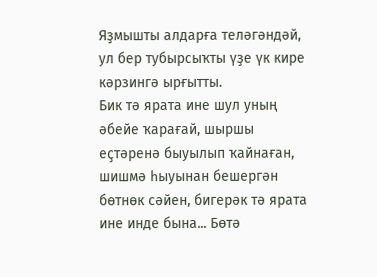Яҙмышты алдарға теләгәндәй, ул бер тубырсыҡты үҙе үк кире кәрзингә ырғытты.
Бик тә ярата ине шул уның әбейе ҡарағай, шыршы еҫтәренә быуылып ҡайнаған, шишмә һыуынан бешергән бөтнөк сәйен, бигерәк тә ярата ине инде бына... Бөтә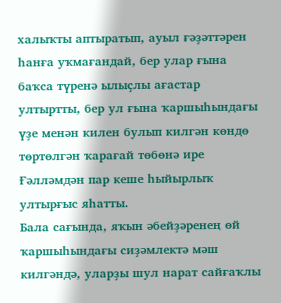халыҡты аптыратып, ауыл ғәҙәттәрен һанға уҡмағандай, бер улар ғына баҡса түренә ылыҫлы ағастар ултыртты, бер ул ғына ҡаршыһындағы үҙе менән килен булып килгән көндө төртөлгән ҡарағай төбөнә ире Ғәлләмдән пар кеше һыйырлыҡ ултырғыс яһатты.
Бала сағында, яҡын әбейҙәренең өй ҡаршыһындағы сиҙәмлектә мәш килгәндә, уларҙы шул нарат сайғаҡлы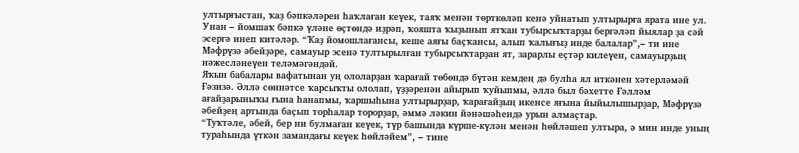ултырғыстан, ҡаҙ бәпкәләрен һаҡлаған кеүек, таяҡ менән төрткөләп кенә уйнатып ултырырға ярата ине ул. Унан – йомшаҡ бәпкә үләне өҫтөндә иҙрәп, ҡояшта ҡыҙынып ятҡан тубырсыҡтарҙы бергәләп йыялар ҙа сәй эсергә инеп китәләр. “Ҡаҙ йомошлағансы, кеше аяғы баҫҡансы, алып ҡалығыҙ инде балалар”,– ти ине Мәфрүзә әбейҙәре, самауыр эсенә тултырылған тубырсыҡтарҙан ят, зарарлы еҫтәр килеүен, самауырҙың нәжесләнеүен теләмәгәндәй.
Яҡын бабалары вафатынан уң ололарҙан ҡарағай төбөндә бүтән кемдең дә булһа ял иткәнен хәтерләмәй Ғәзизә. Әллә сөннәтсе ҡарсыҡты ололап, үҙҙәренән айырып ҡуйыпмы, әллә был бәхетте Ғәлләм ағайҙарыныҡы ғына һанапмы, ҡаршыһына ултырырҙар, ҡарағайҙың икенсе яғына йыйылышырҙар, Мәфрүзә әбейҙең артында баҫып торһалар торорҙар, әммә ләкин йәнәшәһендә урын алмаҫтар.
“Туҡтәле, әбей, бер ни булмаған кеүек, түр башында күрше-күлән менән һөйләшеп ултыра, ә мин инде уның тураһында үткән замандағы кеүек һөйләйем”, – тине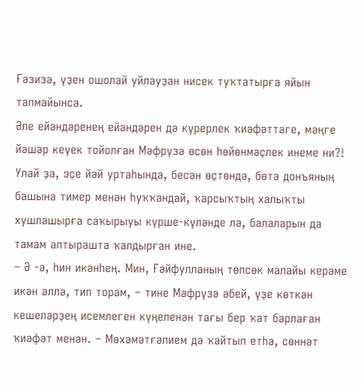Ғәзизә, үҙен ошолай уйлауҙан нисек туҡтатырға яйын тапмайынса.
Әле ейәндәренең ейәндәрен дә күрерлек ҡиәфәттәге, мәңге йәшәр кеүек тойолған Мәфрүзә өсөн һөйөнмәҫлек инеме ни?! Улай ҙа, эҫе йәй уртаһында, бесән өҫтөндә, бөтә донъяның башына тимер менән һуҡҡандай, ҡарсыҡтың халыҡты хушлашырға саҡырыуы күрше-күләнде лә, балаларын да тамам аптырашта ҡалдырған ине.
– Ә -ә, һин икәнһең. Мин, Ғәйфулланың төпсөк малайы керәме икән әллә, тип торам, – тине Мәфрүзә әбей, үҙе көткән кешеләрҙең исемлеген күңеленән тағы бер ҡат барлаған ҡиәфәт менән. – Мөхәмәтғәлием дә ҡайтып етһә, сөннәт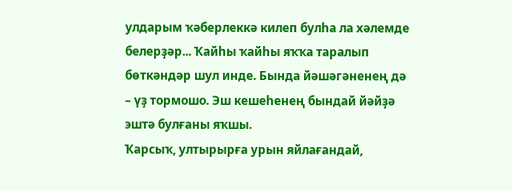улдарым ҡәберлеккә килеп булһа ла хәлемде белерҙәр... Ҡайһы ҡайһы яҡҡа таралып бөткәндәр шул инде. Бында йәшәгәненең дә – үҙ тормошо. Эш кешеһенең бындай йәйҙә эштә булғаны яҡшы.
Ҡарсыҡ, ултырырға урын яйлағандай,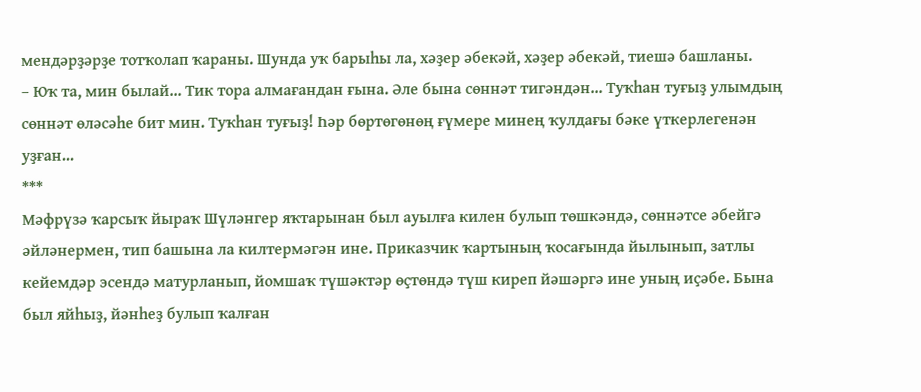мендәрҙәрҙе тотҡолап ҡараны. Шунда уҡ барыһы ла, хәҙер әбекәй, хәҙер әбекәй, тиешә башланы.
– Юҡ та, мин былай... Тик тора алмағандан ғына. Әле бына сөннәт тигәндән... Туҡһан туғыҙ улымдың сөннәт өләсәһе бит мин. Туҡһан туғыҙ! Һәр бөртөгөнөң ғүмере минең ҡулдағы бәке үткерлегенән уҙған...
***
Мәфрүзә ҡарсыҡ йыраҡ Шүләнгер яҡтарынан был ауылға килен булып төшкәндә, сөннәтсе әбейгә әйләнермен, тип башына ла килтермәгән ине. Приказчик ҡартының ҡосағында йылынып, затлы кейемдәр эсендә матурланып, йомшаҡ түшәктәр өҫтөндә түш киреп йәшәргә ине уның иҫәбе. Бына был яйһыҙ, йәнһеҙ булып ҡалған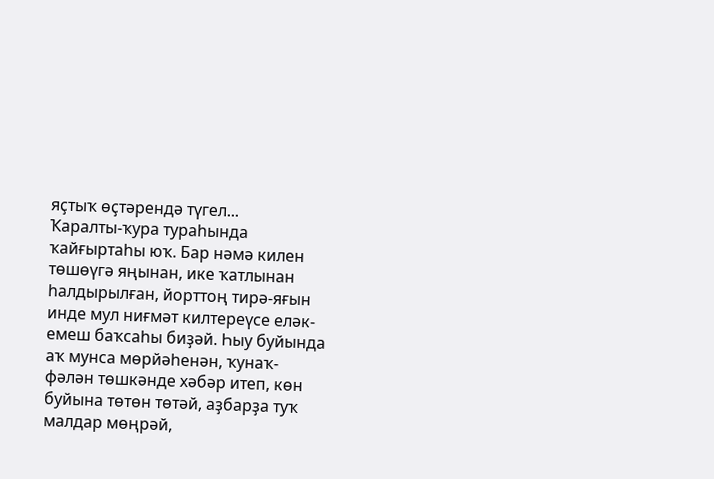яҫтыҡ өҫтәрендә түгел...
Ҡаралты-ҡура тураһында ҡайғыртаһы юҡ. Бар нәмә килен төшөүгә яңынан, ике ҡатлынан һалдырылған, йорттоң тирә-яғын инде мул ниғмәт килтереүсе еләк-емеш баҡсаһы биҙәй. Һыу буйында аҡ мунса мөрйәһенән, ҡунаҡ-фәлән төшкәнде хәбәр итеп, көн буйына төтөн төтәй, аҙбарҙа туҡ малдар мөңрәй,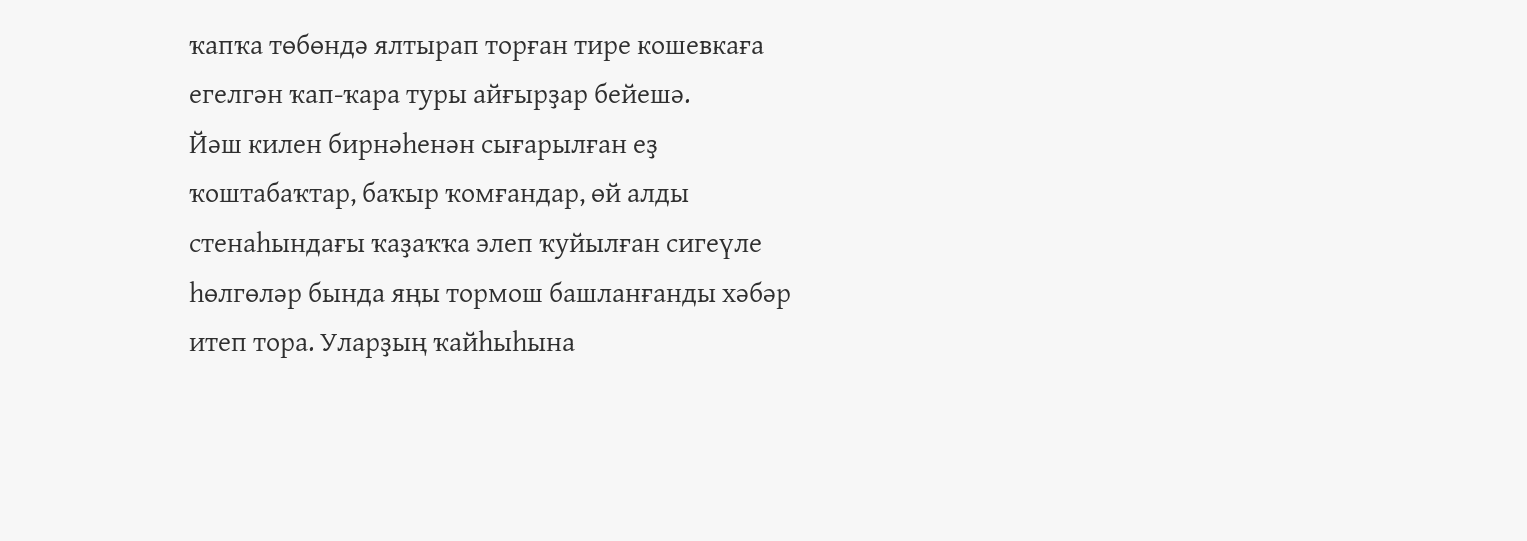ҡапҡа төбөндә ялтырап торған тире кошевкаға егелгән ҡап-ҡара туры айғырҙар бейешә.
Йәш килен бирнәһенән сығарылған еҙ ҡоштабаҡтар, баҡыр ҡомғандар, өй алды стенаһындағы ҡаҙаҡҡа элеп ҡуйылған сигеүле һөлгөләр бында яңы тормош башланғанды хәбәр итеп тора. Уларҙың ҡайһыһына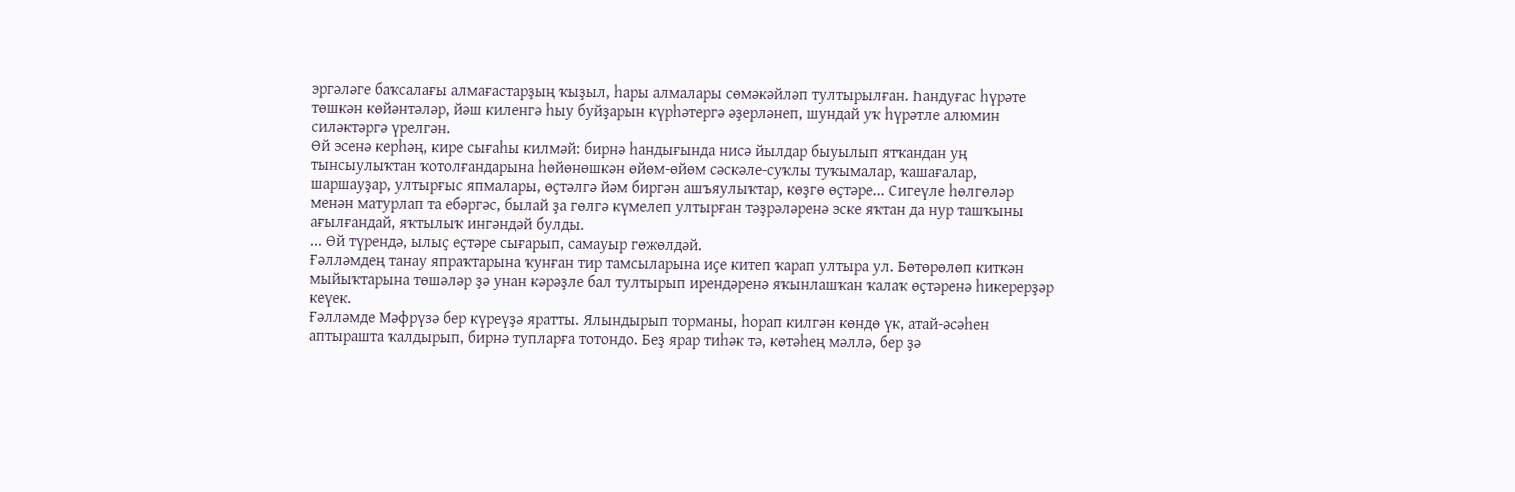эргәләге баҡсалағы алмағастарҙың ҡыҙыл, һары алмалары сөмәкәйләп тултырылған. Һандуғас һүрәте төшкән көйәнтәләр, йәш киленгә һыу буйҙарын күрһәтергә әҙерләнеп, шундай уҡ һүрәтле алюмин силәктәргә үрелгән.
Өй эсенә керһәң, кире сығаһы килмәй: бирнә һандығында нисә йылдар быуылып ятҡандан уң тынсыулыҡтан ҡотолғандарына һөйөнөшкән өйөм-өйөм сәскәле-суҡлы туҡымалар, ҡашағалар, шаршауҙар, ултырғыс япмалары, өҫтәлгә йәм биргән ашъяулыҡтар, көҙгө өҫтәре... Сигеүле һөлгөләр менән матурлап та ебәргәс, былай ҙа гөлгә күмелеп ултырған тәҙрәләренә эске яҡтан да нур ташҡыны ағылғандай, яҡтылыҡ ингәндәй булды.
... Өй түрендә, ылыҫ еҫтәре сығарып, самауыр гөжөлдәй.
Ғәлләмдең танау япраҡтарына ҡунған тир тамсыларына иҫе китеп ҡарап ултыра ул. Бөтөрөлөп киткән мыйыҡтарына төшәләр ҙә унан кәрәҙле бал тултырып ирендәренә яҡынлашҡан ҡалаҡ өҫтәренә һикерерҙәр кеүек.
Ғәлләмде Мәфрүзә бер күреүҙә яратты. Ялындырып торманы, һорап килгән көндө үк, атай-әсәһен аптырашта ҡалдырып, бирнә тупларға тотондо. Беҙ ярар тиһәк тә, көтәһең мәллә, бер ҙә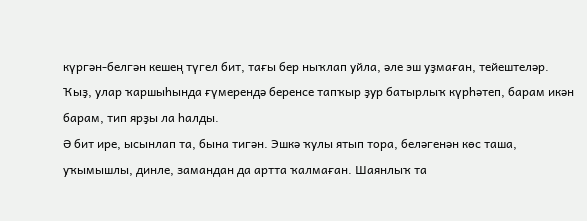күргән-белгән кешең түгел бит, тағы бер ныҡлап уйла, әле эш уҙмаған, тейештеләр. Ҡыҙ, улар ҡаршыһында ғүмерендә беренсе тапҡыр ҙур батырлыҡ күрһәтеп, барам икән барам, тип ярҙы ла һалды.
Ә бит ире, ысынлап та, бына тигән. Эшкә ҡулы ятып тора, беләгенән көс таша, уҡымышлы, динле, замандан да артта ҡалмаған. Шаянлыҡ та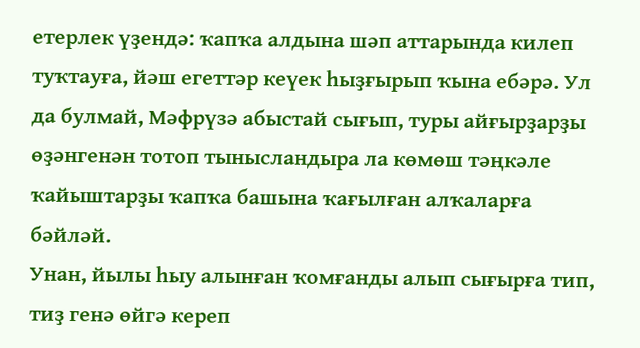етерлек үҙендә: ҡапҡа алдына шәп аттарында килеп туҡтауға, йәш егеттәр кеүек һыҙғырып ҡына ебәрә. Ул да булмай, Мәфрүзә абыстай сығып, туры айғырҙарҙы өҙәнгенән тотоп тынысландыра ла көмөш тәңкәле ҡайыштарҙы ҡапҡа башына ҡағылған алҡаларға бәйләй.
Унан, йылы һыу алынған ҡомғанды алып сығырға тип, тиҙ генә өйгә кереп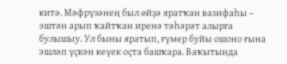китә. Мәфрүзәнең был өйҙә яратҡан вазифаһы – эштән арып ҡайтҡан иренә тәһәрәт алырға булышыу. Ул быны яратып, ғүмер буйы ошоно ғына эшләп үҫкән кеүек оҫта башҡара. Ваҡытында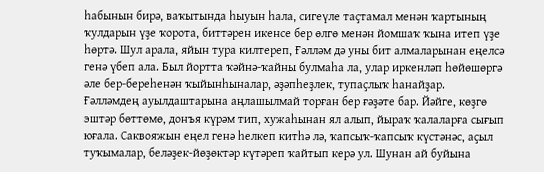һабынын бирә, ваҡытында һыуын һала, сигеүле таҫтамал менән ҡартының ҡулдарын үҙе ҡорота, биттәрен икенсе бер өлгө менән йомшаҡ ҡына итеп үҙе һөртә. Шул арала, яйын тура килтереп, Ғәлләм дә уны бит алмаларынан еңелсә генә үбеп ала. Был йортта ҡәйнә-ҡайны булмаһа ла, улар иркенләп һөйөшөргә әле бер-береһенән ҡыйынһыналар, әҙәпһеҙлек, тупаҫлыҡ һанайҙар.
Ғәлләмдең ауылдаштарына аңлашылмай торған бер ғәҙәте бар. Йәйге, көҙгө эштәр бөттөмө, донъя күрәм тип, хужаһынан ял алып, йыраҡ ҡалаларға сығып юғала. Саквояжын еңел генә һелкеп китһә лә, ҡапсыҡ-ҡапсыҡ күстәнәс, аҫыл туҡымалар, беләҙек-йөҙөктәр күтәреп ҡайтып керә ул. Шунан ай буйына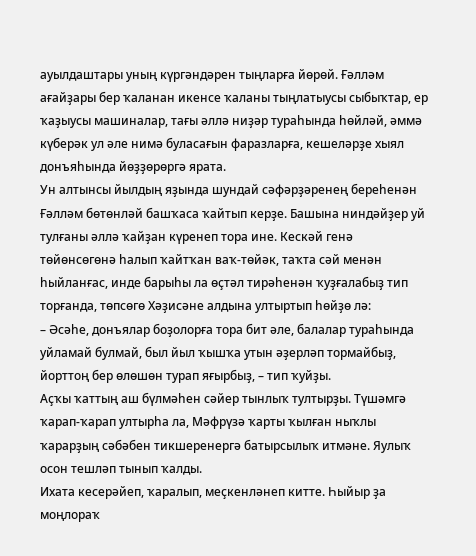ауылдаштары уның күргәндәрен тыңларға йөрөй. Ғәлләм ағайҙары бер ҡаланан икенсе ҡаланы тыңлатыусы сыбыҡтар, ер ҡаҙыусы машиналар, тағы әллә ниҙәр тураһында һөйләй, әммә күберәк ул әле нимә буласағын фаразларға, кешеләрҙе хыял донъяһында йөҙҙөрөргә ярата.
Ун алтынсы йылдың яҙында шундай сәфәрҙәренең береһенән Ғәлләм бөтөнләй башҡаса ҡайтып керҙе. Башына ниндәйҙер уй тулғаны әллә ҡайҙан күренеп тора ине. Кескәй генә төйөнсөгөнә һалып ҡайтҡан ваҡ-төйәк, таҡта сәй менән һыйланғас, инде барыһы ла өҫтәл тирәһенән ҡуҙғалабыҙ тип торғанда, төпсөгө Хәҙисәне алдына ултыртып һөйҙө лә:
– Әсәһе, донъялар боҙолорға тора бит әле, балалар тураһында уйламай булмай, был йыл ҡышҡа утын әҙерләп тормайбыҙ, йорттоң бер өлөшөн турап яғырбыҙ, – тип ҡуйҙы.
Аҫҡы ҡаттың аш бүлмәһен сәйер тынлыҡ тултырҙы. Түшәмгә ҡарап-ҡарап ултырһа ла, Мәфрүзә ҡарты ҡылған ныҡлы ҡарарҙың сәбәбен тикшеренергә батырсылыҡ итмәне. Яулыҡ осон тешләп тынып ҡалды.
Ихата кесерәйеп, ҡаралып, меҫкенләнеп китте. Һыйыр ҙа моңлораҡ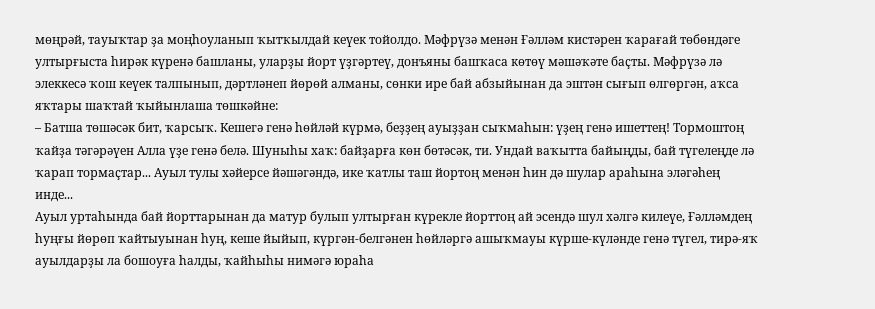мөңрәй, тауыҡтар ҙа моңһоуланып ҡытҡылдай кеүек тойолдо. Мәфрүзә менән Ғәлләм кистәрен ҡарағай төбөндәге ултырғыста һирәк күренә башланы, уларҙы йорт үҙгәртеү, донъяны башҡаса көтөү мәшәҡәте баҫты. Мәфрүзә лә элеккесә ҡош кеүек талпынып, дәртләнеп йөрөй алманы, сөнки ире бай абзыйынан да эштән сығып өлгөргән, аҡса яҡтары шаҡтай ҡыйынлаша төшкәйне:
– Батша төшәсәк бит, ҡарсыҡ. Кешегә генә һөйләй күрмә, беҙҙең ауыҙҙан сыҡмаһын: үҙең генә ишеттең! Тормоштоң ҡайҙа тәгәрәүен Алла үҙе генә белә. Шуныһы хаҡ: байҙарға көн бөтәсәк, ти. Ундай ваҡытта байыңды, бай түгелеңде лә ҡарап тормаҫтар... Ауыл тулы хәйерсе йәшәгәндә, ике ҡатлы таш йортоң менән һин дә шулар араһына эләгәһең инде...
Ауыл уртаһында бай йорттарынан да матур булып ултырған күрекле йорттоң ай эсендә шул хәлгә килеүе, Ғәлләмдең һуңғы йөрөп ҡайтыуынан һуң, кеше йыйып, күргән-белгәнен һөйләргә ашыҡмауы күрше-күләнде генә түгел, тирә-яҡ ауылдарҙы ла бошоуға һалды, ҡайһыһы нимәгә юраһа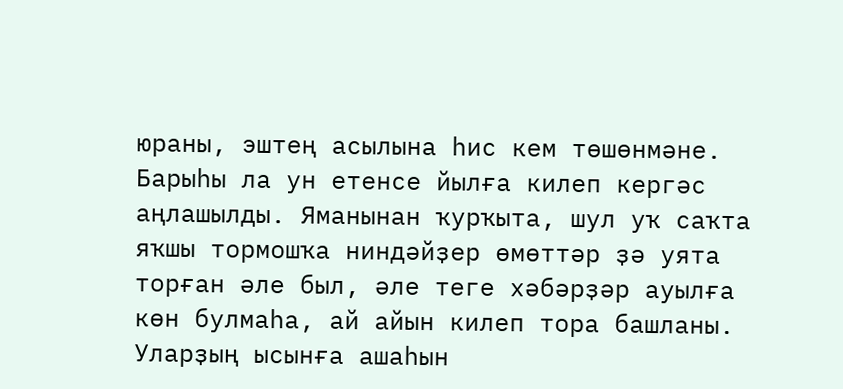юраны, эштең асылына һис кем төшөнмәне.
Барыһы ла ун етенсе йылға килеп кергәс аңлашылды. Яманынан ҡурҡыта, шул уҡ саҡта яҡшы тормошҡа ниндәйҙер өмөттәр ҙә уята торған әле был, әле теге хәбәрҙәр ауылға көн булмаһа, ай айын килеп тора башланы. Уларҙың ысынға ашаһын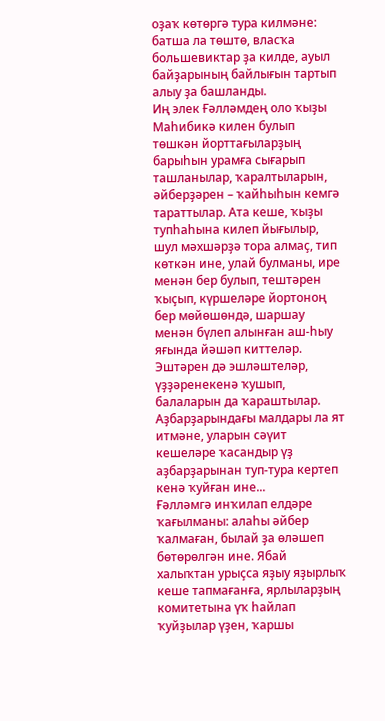оҙаҡ көтөргә тура килмәне: батша ла төштө, власҡа большевиктар ҙа килде, ауыл байҙарының байлығын тартып алыу ҙа башланды.
Иң элек Ғәлләмдең оло ҡыҙы Маһибикә килен булып төшкән йорттағыларҙың барыһын урамға сығарып ташланылар, ҡаралтыларын, әйберҙәрен – ҡайһыһын кемгә тараттылар. Ата кеше, ҡыҙы тупһаһына килеп йығылыр, шул мәхшәрҙә тора алмаҫ, тип көткән ине, улай булманы, ире менән бер булып, тештәрен ҡыҫып, күршеләре йортоноң бер мөйөшөндә, шаршау менән бүлеп алынған аш-һыу яғында йәшәп киттеләр. Эштәрен дә эшләштеләр, үҙҙәренекенә ҡушып, балаларын да ҡараштылар. Аҙбарҙарындағы малдары ла ят итмәне, уларын сәүит кешеләре ҡасандыр үҙ аҙбарҙарынан туп-тура кертеп кенә ҡуйған ине...
Ғәлләмгә инҡилап елдәре ҡағылманы: алаһы әйбер ҡалмаған, былай ҙа өләшеп бөтөрөлгән ине. Ябай халыҡтан урыҫса яҙыу яҙырлыҡ кеше тапмағанға, ярлыларҙың комитетына үҡ һайлап ҡуйҙылар үҙен, ҡаршы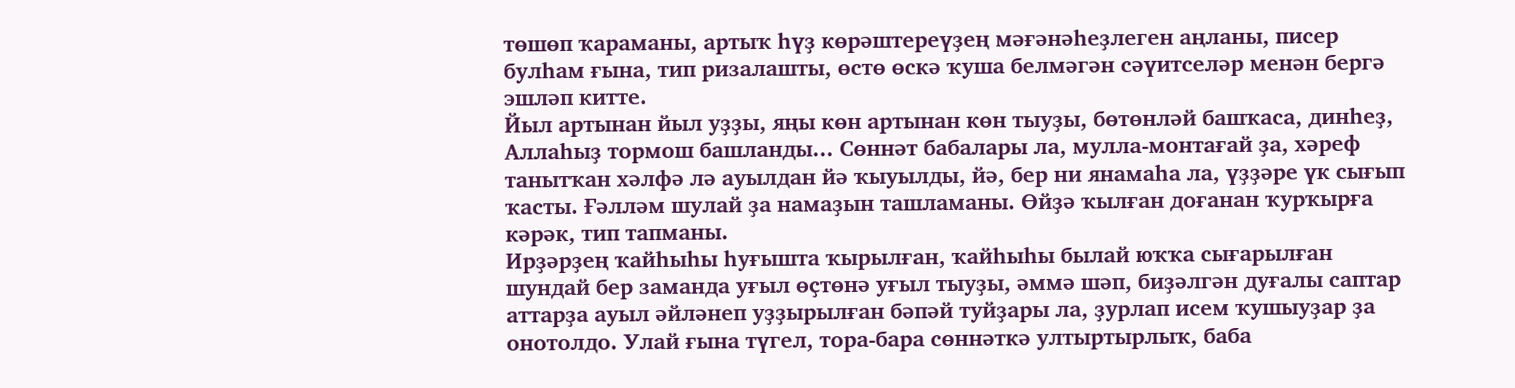төшөп ҡараманы, артыҡ һүҙ көрәштереүҙең мәғәнәһеҙлеген аңланы, писер булһам ғына, тип ризалашты, өстө өскә ҡуша белмәгән сәүитселәр менән бергә эшләп китте.
Йыл артынан йыл уҙҙы, яңы көн артынан көн тыуҙы, бөтөнләй башҡаса, динһеҙ, Аллаһыҙ тормош башланды... Сөннәт бабалары ла, мулла-монтағай ҙа, хәреф танытҡан хәлфә лә ауылдан йә ҡыуылды, йә, бер ни янамаһа ла, үҙҙәре үк сығып ҡасты. Ғәлләм шулай ҙа намаҙын ташламаны. Өйҙә ҡылған доғанан ҡурҡырға кәрәк, тип тапманы.
Ирҙәрҙең ҡайһыһы һуғышта ҡырылған, ҡайһыһы былай юҡҡа сығарылған шундай бер заманда уғыл өҫтөнә уғыл тыуҙы, әммә шәп, биҙәлгән дуғалы саптар аттарҙа ауыл әйләнеп уҙҙырылған бәпәй туйҙары ла, ҙурлап исем ҡушыуҙар ҙа онотолдо. Улай ғына түгел, тора-бара сөннәткә ултыртырлыҡ, баба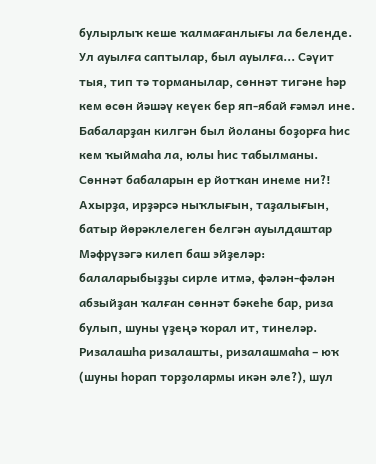булырлыҡ кеше ҡалмағанлығы ла беленде. Ул ауылға саптылар, был ауылға... Сәүит тыя, тип тә торманылар, сөннәт тигәне һәр кем өсөн йәшәү кеүек бер яп-ябай ғәмәл ине. Бабаларҙан килгән был йоланы боҙорға һис кем ҡыймаһа ла, юлы һис табылманы. Сөннәт бабаларын ер йотҡан инеме ни?! Ахырҙа, ирҙәрсә ныҡлығын, таҙалығын, батыр йөрәклелеген белгән ауылдаштар Мәфрүзәгә килеп баш эйҙеләр: балаларыбыҙҙы сирле итмә, фәлән-фәлән абзыйҙан ҡалған сөннәт бәкеһе бар, риза булып, шуны үҙеңә ҡорал ит, тинеләр. Ризалашһа ризалашты, ризалашмаһа – юҡ (шуны һорап торҙолармы икән әле?), шул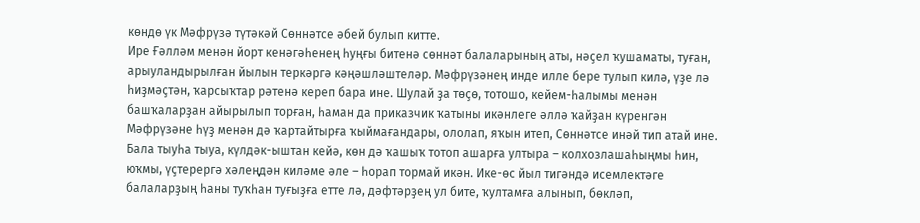көндө үк Мәфрүзә түтәкәй Сөннәтсе әбей булып китте.
Ире Ғәлләм менән йорт кенәгәһенең һуңғы битенә сөннәт балаларының аты, нәҫел ҡушаматы, туған, арыуландырылған йылын теркәргә кәңәшләштеләр. Мәфрүзәнең инде илле бере тулып килә, үҙе лә һиҙмәҫтән, ҡарсыҡтар рәтенә кереп бара ине. Шулай ҙа төҫө, тотошо, кейем-һалымы менән башҡаларҙан айырылып торған, һаман да приказчик ҡатыны икәнлеге әллә ҡайҙан күренгән Мәфрүзәне һүҙ менән дә ҡартайтырға ҡыймағандары, ололап, яҡын итеп, Сөннәтсе инәй тип атай ине.
Бала тыуһа тыуа, күлдәк-ыштан кейә, көн дә ҡашыҡ тотоп ашарға ултыра – колхозлашаһыңмы һин, юҡмы, үҫтерергә хәлеңдән киләме әле – һорап тормай икән. Ике-өс йыл тигәндә исемлектәге балаларҙың һаны туҡһан туғыҙға етте лә, дәфтәрҙең ул бите, ҡултамға алынып, бөкләп,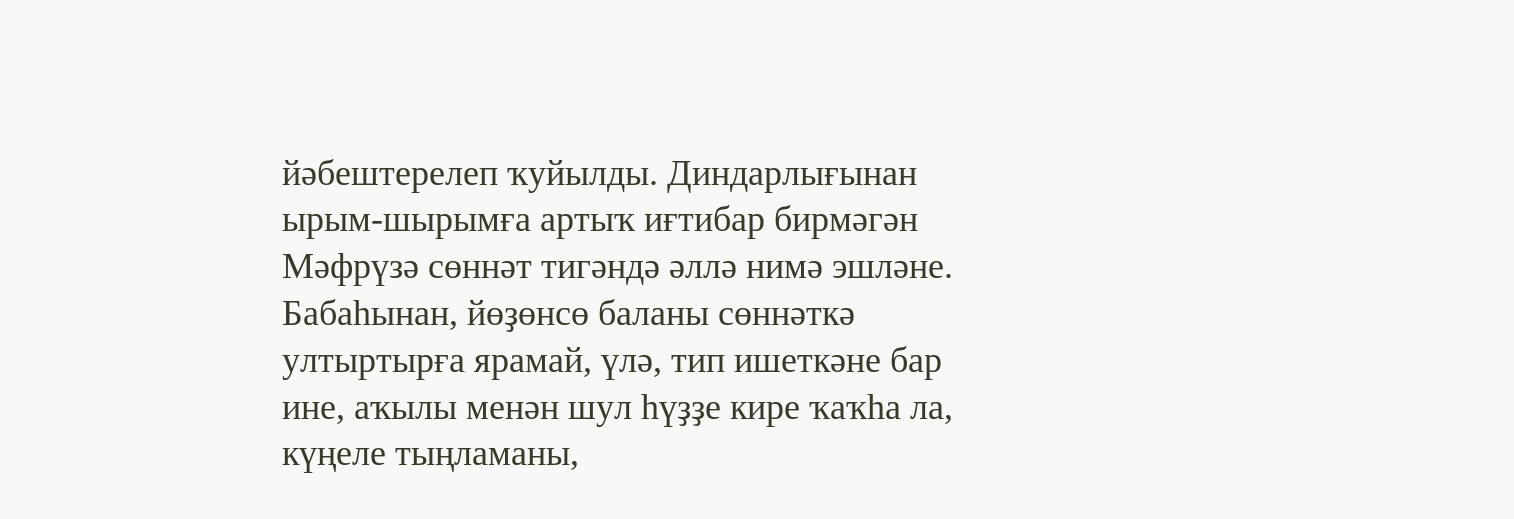йәбештерелеп ҡуйылды. Диндарлығынан ырым-шырымға артыҡ иғтибар бирмәгән Мәфрүзә сөннәт тигәндә әллә нимә эшләне. Бабаһынан, йөҙөнсө баланы сөннәткә ултыртырға ярамай, үлә, тип ишеткәне бар ине, аҡылы менән шул һүҙҙе кире ҡаҡһа ла, күңеле тыңламаны,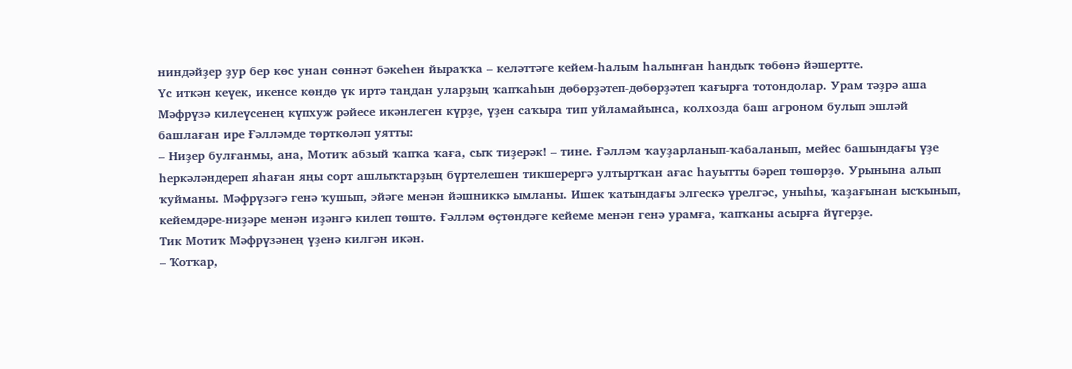ниндәйҙер ҙур бер көс унан сөннәт бәкеһен йыраҡҡа – келәттәге кейем-һалым һалынған һандыҡ төбөнә йәшертте.
Үс иткән кеүек, икенсе көндө үк иртә таңдан уларҙың ҡапҡаһын дөбөрҙәтеп-дөбөрҙәтеп ҡағырға тотондолар. Урам тәҙрә аша Мәфрүзә килеүсенең күпхуж рәйесе икәнлеген күрҙе, үҙен саҡыра тип уйламайынса, колхозда баш агроном булып эшләй башлаған ире Ғәлләмде төрткөләп уятты:
– Ниҙер булғанмы, ана, Мотиҡ абзый ҡапҡа ҡаға, сыҡ тиҙерәк! – тине. Ғәлләм ҡауҙарланып-ҡабаланып, мейес башындағы үҙе һеркәләндереп яһаған яңы сорт ашлыҡтарҙың бүртелешен тикшерергә ултыртҡан ағас һауытты бәреп төшөрҙө. Урынына алып ҡуйманы. Мәфрүзәгә генә ҡушып, эйәге менән йәшниккә ымланы. Ишек ҡатындағы элгескә үрелгәс, уныһы, ҡаҙағынан ысҡынып, кейемдәре-ниҙәре менән иҙәнгә килеп төштө. Ғәлләм өҫтөндәге кейеме менән генә урамға, ҡапҡаны асырға йүгерҙе.
Тик Мотиҡ Мәфрүзәнең үҙенә килгән икән.
– Ҡотҡар,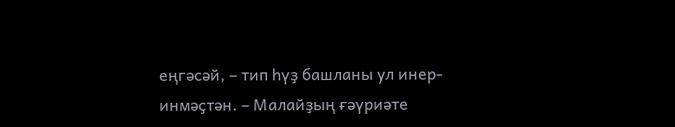еңгәсәй, – тип һүҙ башланы ул инер-инмәҫтән. – Малайҙың ғәүриәте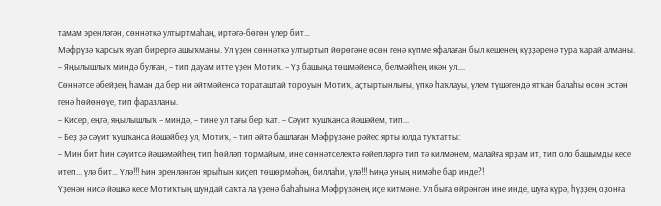тамам эренләгән, сөннәткә ултыртмаһаң, иртәгә-бөгөн үлер бит...
Мәфрүзә ҡарсыҡ яуап бирергә ашыҡманы. Ул үҙен сөннәткә ултыртып йөрөгәне өсөн генә күпме яфалаған был кешенең күҙҙәренә тура ҡарай алманы.
– Яңылышлыҡ миндә булған, – тип дауам итте үҙен Мотиҡ. – Үҙ башыңа төшмәйенсә, белмәйһең икән ул....
Сөннәтсе әбейҙең һаман да бер ни әйтмәйенсә тораташтай тороуын Мотиҡ, аҫтыртынлығы, үпкә һаҡлауы, үлем түшәгендә ятҡан балаһы өсөн эстән генә һөйөнөүе, тип фаразланы.
– Кисер, еңгә, яңылышлыҡ – миндә, – тине ул тағы бер ҡат. – Сәүит ҡушҡанса йәшәйем, тип...
– Беҙ ҙә сәүит ҡушҡанса йәшәйбеҙ ул, Мотиҡ, – тип әйтә башлаған Мәфрүзәне рәйес ярты юлда туҡтатты:
– Мин бит һин сәүитсә йәшәмәйһең тип һөйләп тормайым, ине сөннәтселектә ғәйепләргә тип тә килмәнем, малайға ярҙам ит, тип оло башымды кесе итеп... үлә бит... Үлә!!! Һин эренләнгән ярыһын киҫеп төшөрмәһәң, биллаһи, үлә!!! Һиңә уның нимәһе бар инде?!
Үҙенән нисә йәшкә кесе Мотиҡтың шундай саҡта ла үҙенә баһаһына Мәфрүзәнең иҫе китмәне. Ул быға өйрәнгән ине инде, шуға күрә, һүҙҙең оҙонға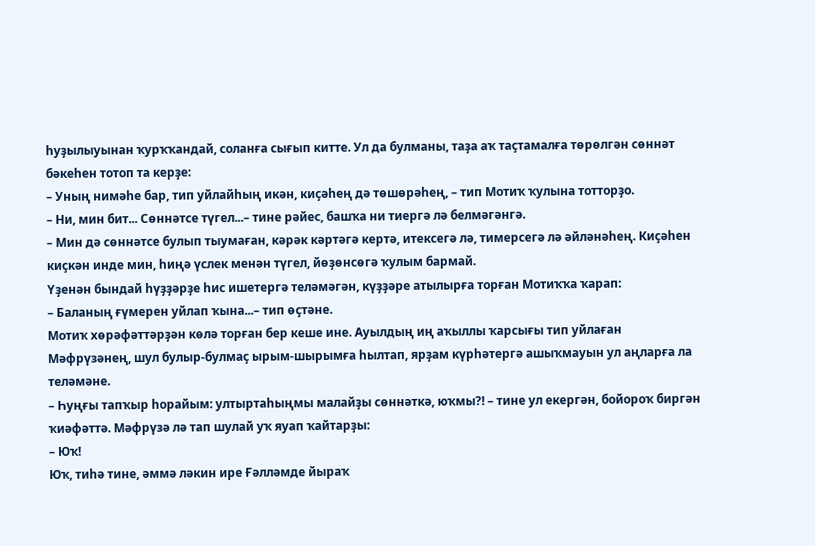һуҙылыуынан ҡурҡҡандай, соланға сығып китте. Ул да булманы, таҙа аҡ таҫтамалға төрөлгән сөннәт бәкеһен тотоп та керҙе:
– Уның нимәһе бар, тип уйлайһың икән, киҫәһең дә төшөрәһең, – тип Мотиҡ ҡулына тотторҙо.
– Ни, мин бит... Сөннәтсе түгел...– тине рәйес, башҡа ни тиергә лә белмәгәнгә.
– Мин дә сөннәтсе булып тыумаған, кәрәк кәртәгә кертә, итексегә лә, тимерсегә лә әйләнәһең. Киҫәһен киҫкән инде мин, һиңә үслек менән түгел, йөҙөнсөгә ҡулым бармай.
Үҙенән бындай һүҙҙәрҙе һис ишетергә теләмәгән, күҙҙәре атылырға торған Мотиҡҡа ҡарап:
– Баланың ғүмерен уйлап ҡына...– тип өҫтәне.
Мотиҡ хөрәфәттәрҙән көлә торған бер кеше ине. Ауылдың иң аҡыллы ҡарсығы тип уйлаған Мәфрүзәнең, шул булыр-булмаҫ ырым-шырымға һылтап, ярҙам күрһәтергә ашыҡмауын ул аңларға ла теләмәне.
– Һуңғы тапҡыр һорайым: ултыртаһыңмы малайҙы сөннәткә, юҡмы?! – тине ул екергән, бойороҡ биргән ҡиәфәттә. Мәфрүзә лә тап шулай уҡ яуап ҡайтарҙы:
– Юҡ!
Юҡ, тиһә тине, әммә ләкин ире Ғәлләмде йыраҡ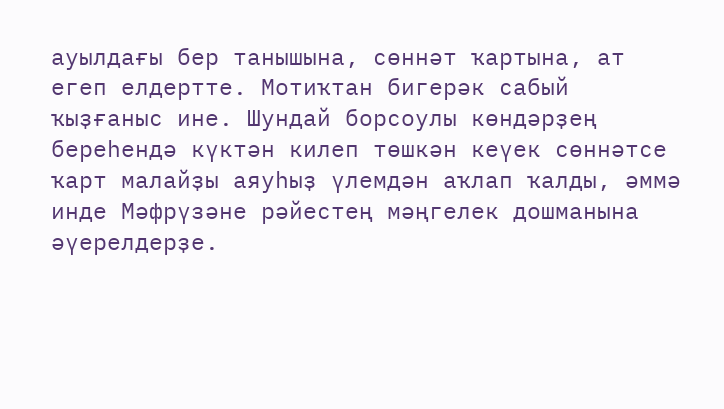ауылдағы бер танышына, сөннәт ҡартына, ат егеп елдертте. Мотиҡтан бигерәк сабый ҡыҙғаныс ине. Шундай борсоулы көндәрҙең береһендә күктән килеп төшкән кеүек сөннәтсе ҡарт малайҙы аяуһыҙ үлемдән аҡлап ҡалды, әммә инде Мәфрүзәне рәйестең мәңгелек дошманына әүерелдерҙе.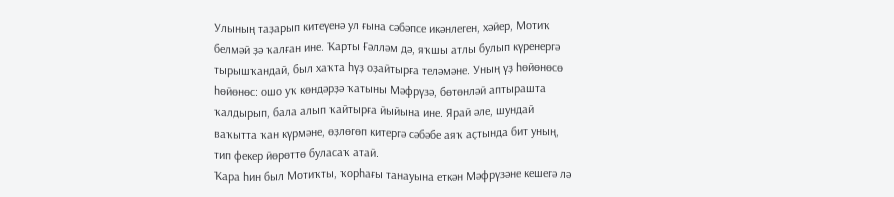Улының таҙарып китеүенә ул ғына сәбәпсе икәнлеген, хәйер, Мотиҡ белмәй ҙә ҡалған ине. Ҡарты Ғәлләм дә, яҡшы атлы булып күренергә тырышҡандай, был хаҡта һүҙ оҙайтырға теләмәне. Уның үҙ һөйөнөсө һөйөнөс: ошо уҡ көндәрҙә ҡатыны Мәфрүзә, бөтөнләй аптырашта ҡалдырып, бала алып ҡайтырға йыйына ине. Ярай әле, шундай ваҡытта ҡан күрмәне, өҙлөгөп китергә сәбәбе аяҡ аҫтында бит уның, тип фекер йөрөттө буласаҡ атай.
Ҡара һин был Мотиҡты, ҡорһағы танауына еткән Мәфрүзәне кешегә лә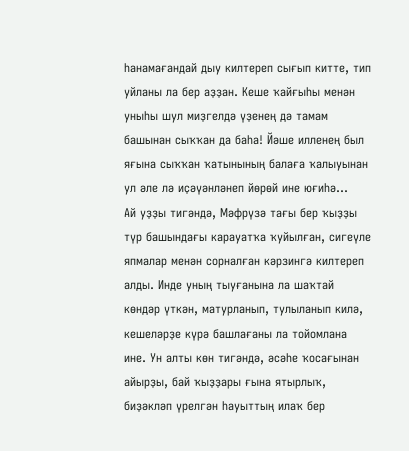һанамағандай дыу килтереп сығып китте, тип уйланы ла бер аҙҙан. Кеше ҡайғыһы менән уныһы шул миҙгелдә үҙенең дә тамам башынан сыҡҡан да баһа! Йәше илленең был яғына сыҡҡан ҡатынының балаға ҡалыуынан ул әле лә иҫәүәнләнеп йөрөй ине юғиһә...
Ай уҙҙы тигәндә, Мәфрүзә тағы бер ҡыҙҙы түр башындағы карауатҡа ҡуйылған, сигеүле япмалар менән сорналған кәрзингә килтереп алды. Инде уның тыуғанына ла шаҡтай көндәр үткән, матурланып, тулыланып килә, кешеләрҙе күрә башлағаны ла тойомлана ине. Ун алты көн тигәндә, әсәһе ҡосағынан айырҙы, бай ҡыҙҙары ғына ятырлыҡ, биҙәкләп үрелгән һауыттың илаҡ бер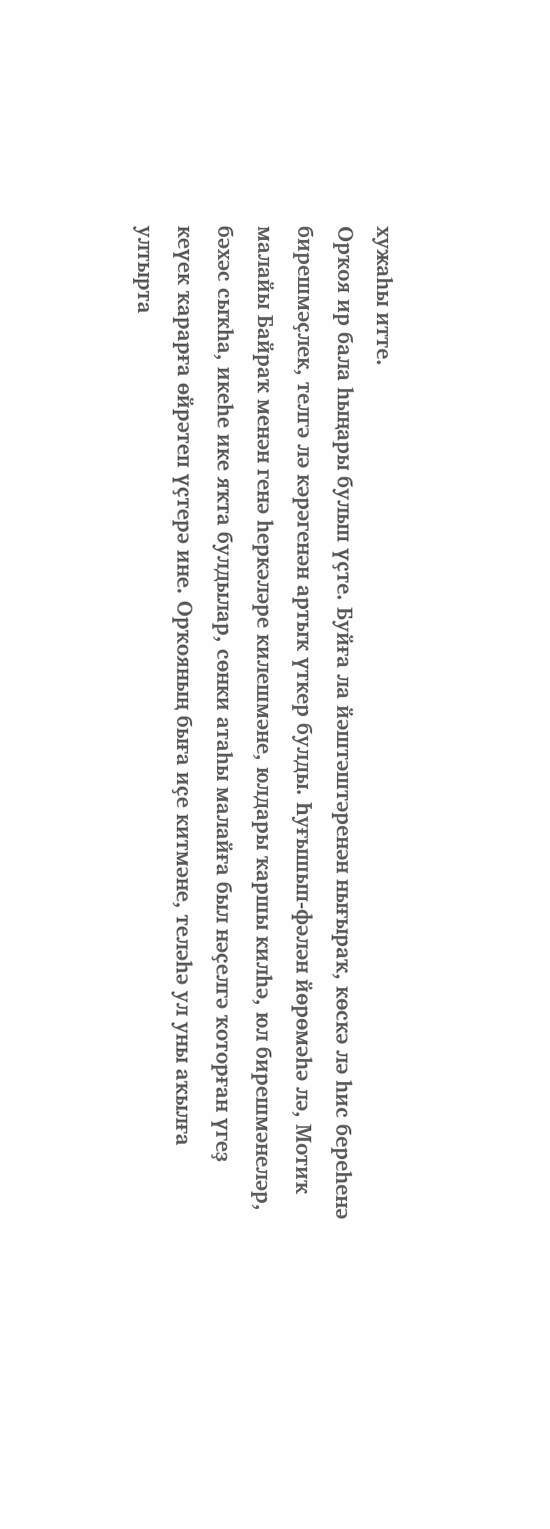хужаһы итте.
Орҡоя ир бала һыңары булып үҫте. Буйға ла йәштәштәренән нығыраҡ, көскә лә һис береһенә бирешмәҫлек, телгә лә кәрәгенән артыҡ үткер булды. Һуғышып-фәлән йөрөмәһә лә, Мотиҡ малайы Байраҡ менән генә һеркәләре килешмәне, юлдары ҡаршы килһә, юл бирешмәнеләр, бәхәс сыҡһа, икеһе ике яҡта булдылар, сөнки атаһы малайға был нәҫелгә ҡоторған үгеҙ кеүек ҡарарға өйрәтеп үҫтерә ине. Орҡояның быға иҫе китмәне, теләһә ул уны аҡылға ултырта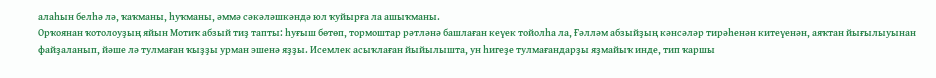алаһын белһә лә, ҡаҡманы, һуҡманы, әммә сәкәләшкәндә юл ҡуйырға ла ашыҡманы.
Орҡоянан ҡотолоуҙың яйын Мотиҡ абзый тиҙ тапты: һуғыш бөтөп, тормоштар рәтләнә башлаған кеүек тойолһа ла, Ғәлләм абзыйҙың кәнсәләр тирәһенән китеүенән, аяҡтан йығылыуынан файҙаланып, йәше лә тулмаған ҡыҙҙы урман эшенә яҙҙы. Исемлек асыҡлаған йыйылышта, ун һигеҙе тулмағандарҙы яҙмайыҡ инде, тип ҡаршы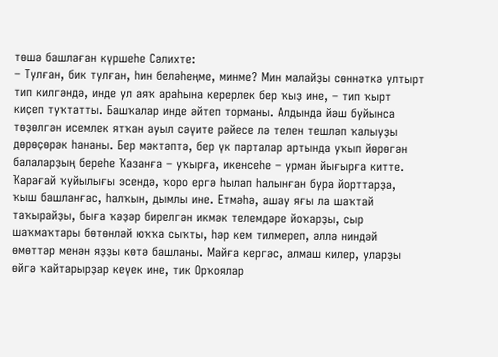төшә башлаған күршеһе Сәлихте:
– Тулған, бик тулған, һин беләһеңме, минме? Мин малайҙы сөннәткә ултырт тип килгәндә, инде ул аяҡ араһына керерлек бер ҡыҙ ине, – тип ҡырт киҫеп туҡтатты. Башҡалар инде әйтеп торманы. Алдында йәш буйынса төҙөлгән исемлек ятҡан ауыл сәүите рәйесе лә телен тешләп ҡалыуҙы дөрөҫөрәк һананы. Бер мәктәптә, бер үк парталар артында уҡып йөрөгән балаларҙың береһе Ҡазанға – уҡырға, икенсеһе – урман йығырға китте.
Ҡарағай ҡуйылығы эсендә, ҡоро ергә һылап һалынған бура йорттарҙа, ҡыш башланғас, һалҡын, дымлы ине. Етмәһә, ашау яғы ла шаҡтай таҡырайҙы, быға ҡәҙәр бирелгән икмәк телемдәре йоҡарҙы, сыр шаҡмаҡтары бөтөнләй юҡҡа сыҡты, һәр кем тилмереп, әллә ниндәй өмөттәр менән яҙҙы көтә башланы. Майға кергәс, алмаш килер, уларҙы өйгә ҡайтарырҙар кеүек ине, тик Орҡоялар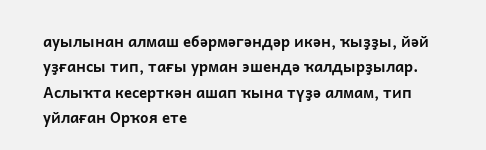ауылынан алмаш ебәрмәгәндәр икән, ҡыҙҙы, йәй уҙғансы тип, тағы урман эшендә ҡалдырҙылар.
Аслыҡта кесерткән ашап ҡына түҙә алмам, тип уйлаған Орҡоя ете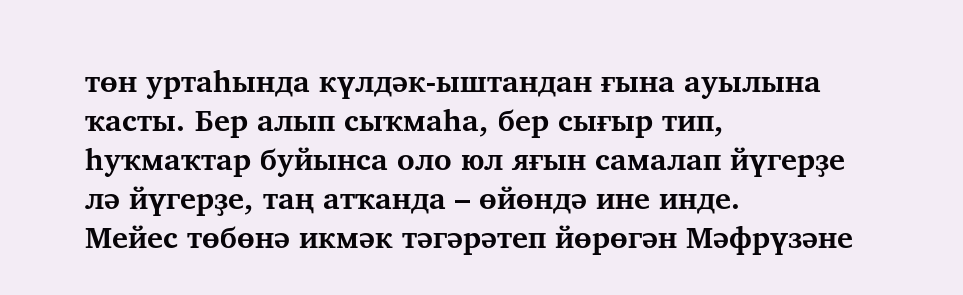төн уртаһында күлдәк-ыштандан ғына ауылына ҡасты. Бер алып сыҡмаһа, бер сығыр тип, һуҡмаҡтар буйынса оло юл яғын самалап йүгерҙе лә йүгерҙе, таң атҡанда – өйөндә ине инде.
Мейес төбөнә икмәк тәгәрәтеп йөрөгән Мәфрүзәне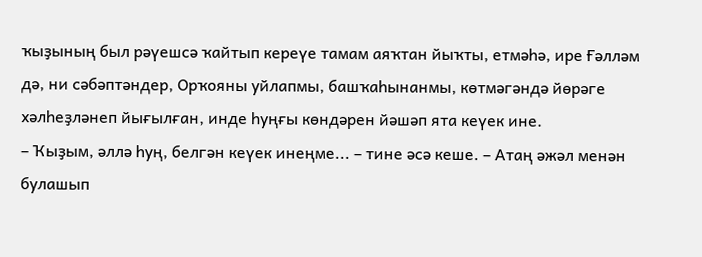ҡыҙының был рәүешсә ҡайтып кереүе тамам аяҡтан йыҡты, етмәһә, ире Ғәлләм дә, ни сәбәптәндер, Орҡояны уйлапмы, башҡаһынанмы, көтмәгәндә йөрәге хәлһеҙләнеп йығылған, инде һуңғы көндәрен йәшәп ята кеүек ине.
– Ҡыҙым, әллә һуң, белгән кеүек инеңме... – тине әсә кеше. – Атаң әжәл менән булашып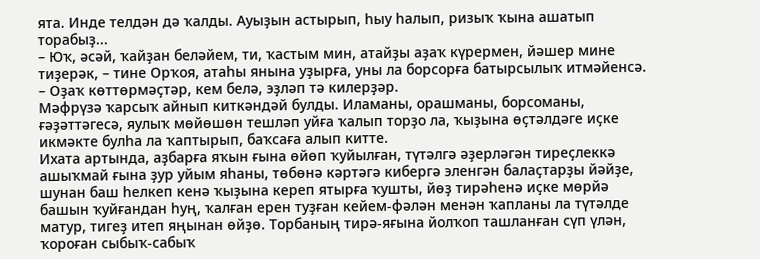ята. Инде телдән дә ҡалды. Ауыҙын астырып, һыу һалып, ризыҡ ҡына ашатып торабыҙ...
– Юҡ, әсәй, ҡайҙан беләйем, ти, ҡастым мин, атайҙы аҙаҡ күрермен, йәшер мине тиҙерәк, – тине Орҡоя, атаһы янына уҙырға, уны ла борсорға батырсылыҡ итмәйенсә. – Оҙаҡ көттөрмәҫтәр, кем белә, эҙләп тә килерҙәр.
Мәфрүзә ҡарсыҡ айнып киткәндәй булды. Иламаны, орашманы, борсоманы, ғәҙәттәгесә, яулыҡ мөйөшөн тешләп уйға ҡалып торҙо ла, ҡыҙына өҫтәлдәге иҫке икмәкте булһа ла ҡаптырып, баҡсаға алып китте.
Ихата артында, аҙбарға яҡын ғына өйөп ҡуйылған, түтәлгә әҙерләгән тиреҫлеккә ашыҡмай ғына ҙур уйым яһаны, төбөнә кәртәгә кибергә эленгән балаҫтарҙы йәйҙе, шунан баш һелкеп кенә ҡыҙына кереп ятырға ҡушты, йөҙ тирәһенә иҫке мөрйә башын ҡуйғандан һуң, ҡалған ерен туҙған кейем-фәлән менән ҡапланы ла түтәлде матур, тигеҙ итеп яңынан өйҙө. Торбаның тирә-яғына йолҡоп ташланған сүп үлән, ҡороған сыбыҡ-сабыҡ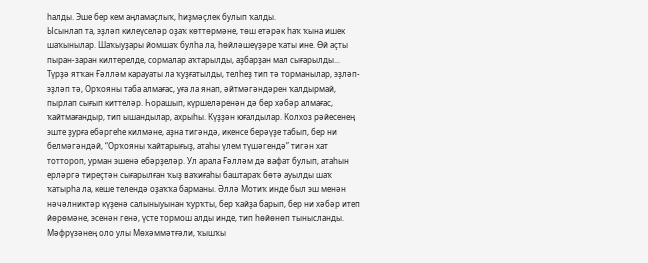һалды. Эше бер кем аңламаҫлыҡ, һиҙмәҫлек булып ҡалды.
Ысынлап та, эҙләп килеүселәр оҙаҡ көттөрмәне, төш етәрәк һаҡ ҡына ишек шаҡынылар. Шаҡыуҙары йомшаҡ булһа ла, һөйләшеүҙәре ҡаты ине. Өй аҫты пыран-заран килтерелде, сормалар аҡтарылды, аҙбарҙан мал сығарылды... Түрҙә ятҡан Ғәлләм карауаты ла ҡуҙғатылды, телһеҙ тип тә торманылар, эҙләп-эҙләп тә, Орҡояны таба алмағас, уға ла янап, әйтмәгәндәрен ҡалдырмай, пырлап сығып киттеләр. Һорашып, күршеләренән дә бер хәбәр алмағас, ҡайтмағандыр, тип ышандылар, ахрыһы. Күҙҙән юғалдылар. Колхоз рәйесенең эште ҙурға ебәргеһе килмәне, аҙна тигәндә, икенсе берәүҙе табып, бер ни белмәгәндәй, “Орҡояны ҡайтарығыҙ, атаһы үлем түшәгендә” тигән хат тоттороп, урман эшенә ебәрҙеләр. Ул арала Ғәлләм дә вафат булып, атаһын ерләргә тиреҫтән сығарылған ҡыҙ ваҡиғаһы баштараҡ бөтә ауылды шаҡ ҡатырһа ла, кеше телендә оҙаҡҡа барманы. Әллә Мотиҡ инде был эш менән нәчәлниктәр күҙенә салыныуынан ҡурҡты, бер ҡайҙа барып, бер ни хәбәр итеп йөрөмәне, эсенән генә, үсте тормош алды инде, тип һөйөнөп тынысланды.
Мәфрүзәнең оло улы Мөхәммәтғәли, ҡышҡы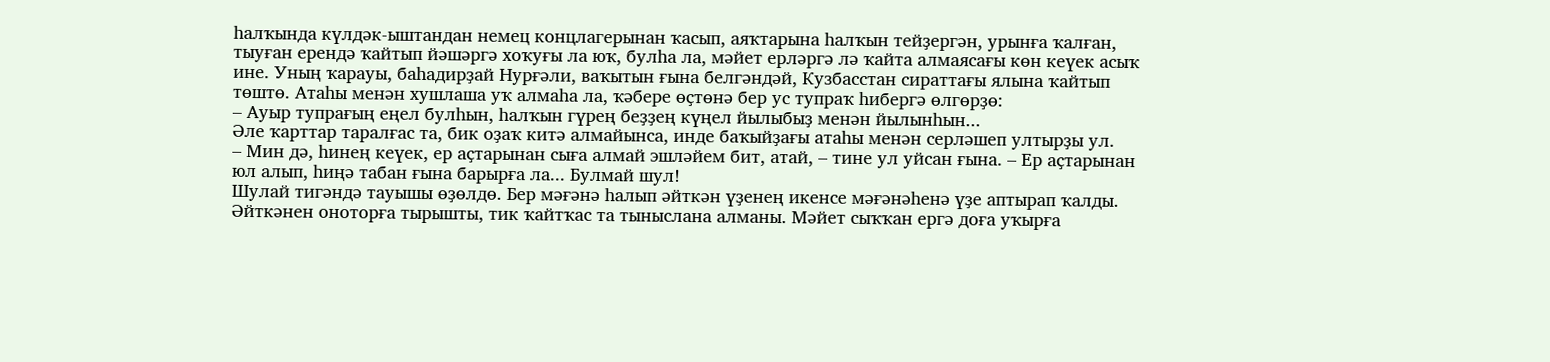һалҡында күлдәк-ыштандан немец концлагерынан ҡасып, аяҡтарына һалҡын тейҙергән, урынға ҡалған, тыуған ерендә ҡайтып йәшәргә хоҡуғы ла юҡ, булһа ла, мәйет ерләргә лә ҡайта алмаясағы көн кеүек асыҡ ине. Уның ҡарауы, баһадирҙай Нурғәли, ваҡытын ғына белгәндәй, Кузбасстан сираттағы ялына ҡайтып төштө. Атаһы менән хушлаша уҡ алмаһа ла, ҡәбере өҫтөнә бер ус тупраҡ һибергә өлгөрҙө:
– Ауыр тупрағың еңел булһын, һалҡын гүрең беҙҙең күңел йылыбыҙ менән йылынһын...
Әле ҡарттар таралғас та, бик оҙаҡ китә алмайынса, инде баҡыйҙағы атаһы менән серләшеп ултырҙы ул.
– Мин дә, һинең кеүек, ер аҫтарынан сыға алмай эшләйем бит, атай, – тине ул уйсан ғына. – Ер аҫтарынан юл алып, һиңә табан ғына барырға ла... Булмай шул!
Шулай тигәндә тауышы өҙөлдө. Бер мәғәнә һалып әйткән үҙенең икенсе мәғәнәһенә үҙе аптырап ҡалды. Әйткәнен оноторға тырышты, тик ҡайтҡас та тыныслана алманы. Мәйет сыҡҡан ергә доға уҡырға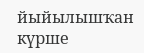йыйылышҡан күрше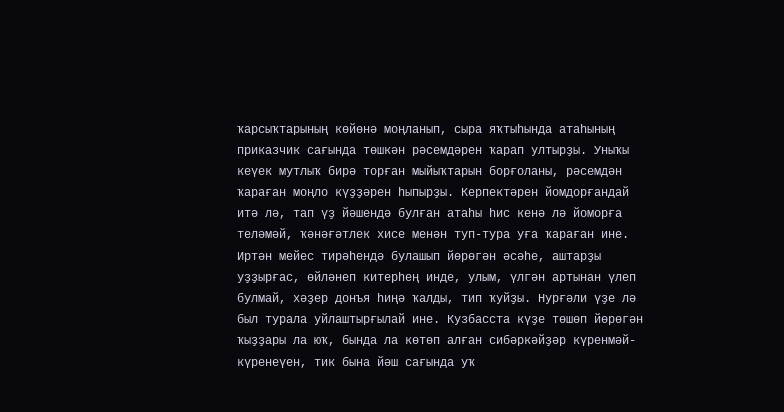ҡарсыҡтарының көйөнә моңланып, сыра яҡтыһында атаһының приказчик сағында төшкән рәсемдәрен ҡарап ултырҙы. Уныҡы кеүек мутлыҡ бирә торған мыйыҡтарын борғоланы, рәсемдән ҡараған моңло күҙҙәрен һыпырҙы. Керпектәрен йомдорғандай итә лә, тап үҙ йәшендә булған атаһы һис кенә лә йоморға теләмәй, ҡәнәғәтлек хисе менән туп-тура уға ҡараған ине.
Иртән мейес тирәһендә булашып йөрөгән әсәһе, аштарҙы уҙҙырғас, өйләнеп китерһең инде, улым, үлгән артынан үлеп булмай, хәҙер донъя һиңә ҡалды, тип ҡуйҙы. Нурғәли үҙе лә был турала уйлаштырғылай ине. Кузбасста күҙе төшөп йөрөгән ҡыҙҙары ла юҡ, бында ла көтөп алған сибәркәйҙәр күренмәй-күренеүен, тик бына йәш сағында уҡ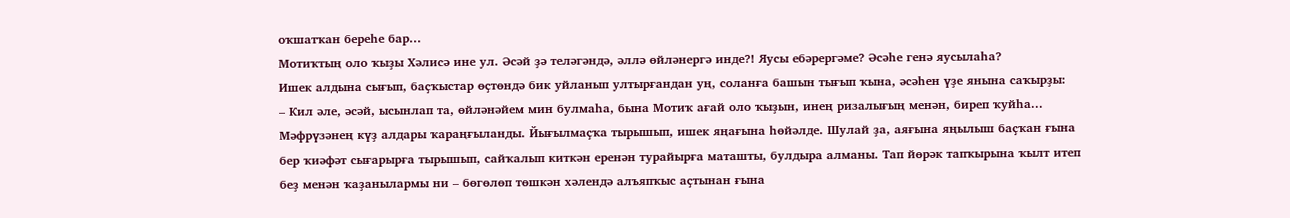оҡшатҡан береһе бар...
Мотиҡтың оло ҡыҙы Хәлисә ине ул. Әсәй ҙә теләгәндә, әллә өйләнергә инде?! Яусы ебәрергәме? Әсәһе генә яусылаһа?
Ишек алдына сығып, баҫҡыстар өҫтөндә бик уйланып ултырғандан уң, соланға башын тығып ҡына, әсәһен үҙе янына саҡырҙы:
– Кил әле, әсәй, ысынлап та, өйләнәйем мин булмаһа, бына Мотиҡ ағай оло ҡыҙын, инең ризалығың менән, биреп ҡуйһа...
Мәфрүзәнең күҙ алдары ҡараңғыланды. Йығылмаҫҡа тырышып, ишек яңағына һөйәлде. Шулай ҙа, аяғына яңылыш баҫҡан ғына бер ҡиәфәт сығарырға тырышып, сайҡалып киткән еренән турайырға маташты, булдыра алманы. Тап йөрәк тапҡырына ҡылт итеп беҙ менән ҡаҙанылармы ни – бөгөлөп төшкән хәлендә алъяпҡыс аҫтынан ғына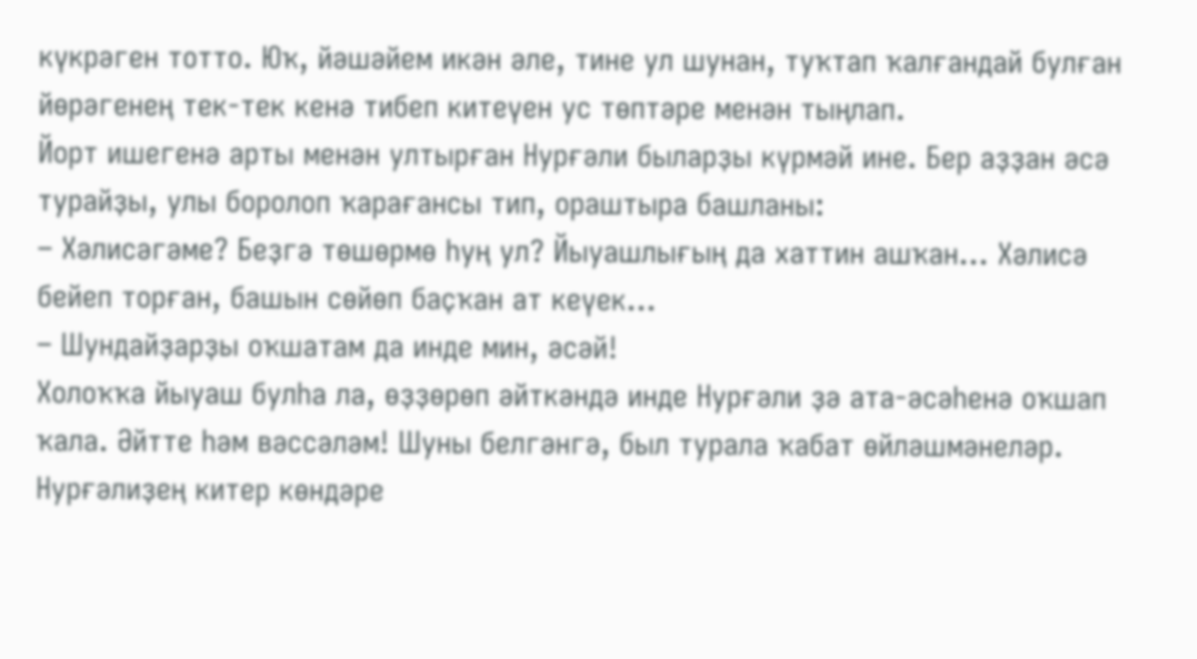күкрәген тотто. Юҡ, йәшәйем икән әле, тине ул шунан, туҡтап ҡалғандай булған йөрәгенең тек-тек кенә тибеп китеүен ус төптәре менән тыңлап.
Йорт ишегенә арты менән ултырған Нурғәли быларҙы күрмәй ине. Бер аҙҙан әсә турайҙы, улы боролоп ҡарағансы тип, ораштыра башланы:
– Хәлисәгәме? Беҙгә төшөрмө һуң ул? Йыуашлығың да хаттин ашҡан... Хәлисә бейеп торған, башын сөйөп баҫҡан ат кеүек...
– Шундайҙарҙы оҡшатам да инде мин, әсәй!
Холоҡҡа йыуаш булһа ла, өҙҙөрөп әйткәндә инде Нурғәли ҙә ата-әсәһенә оҡшап ҡала. Әйтте һәм вәссәләм! Шуны белгәнгә, был турала ҡабат өйләшмәнеләр.
Нурғәлиҙең китер көндәре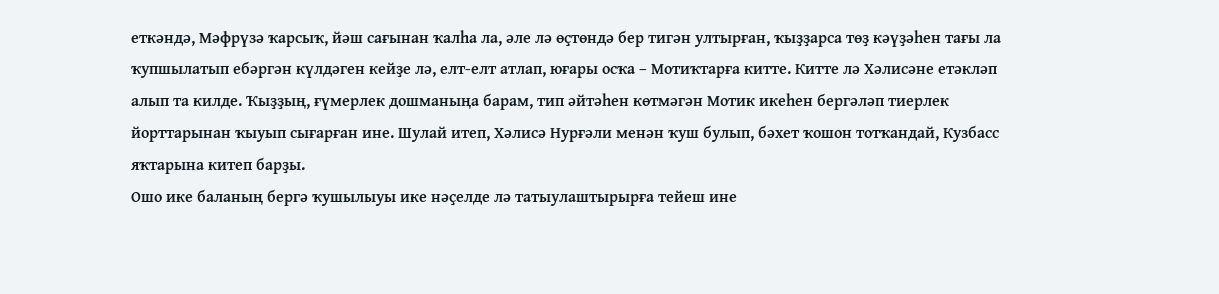еткәндә, Мәфрүзә ҡарсыҡ, йәш сағынан ҡалһа ла, әле лә өҫтөндә бер тигән ултырған, ҡыҙҙарса төҙ кәүҙәһен тағы ла ҡупшылатып ебәргән күлдәген кейҙе лә, елт-елт атлап, юғары осҡа – Мотиҡтарға китте. Китте лә Хәлисәне етәкләп алып та килде. Ҡыҙҙың, ғүмерлек дошманыңа барам, тип әйтәһен көтмәгән Мотик икеһен бергәләп тиерлек йорттарынан ҡыуып сығарған ине. Шулай итеп, Хәлисә Нурғәли менән ҡуш булып, бәхет ҡошон тотҡандай, Кузбасс яҡтарына китеп барҙы.
Ошо ике баланың бергә ҡушылыуы ике нәҫелде лә татыулаштырырға тейеш ине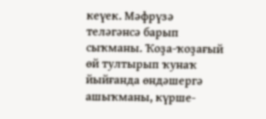кеүек. Мәфрүзә теләгәнсә барып сыҡманы. Ҡоҙа-ҡоҙағый өй тултырып ҡунаҡ йыйғанда өндәшергә ашыҡманы, күрше-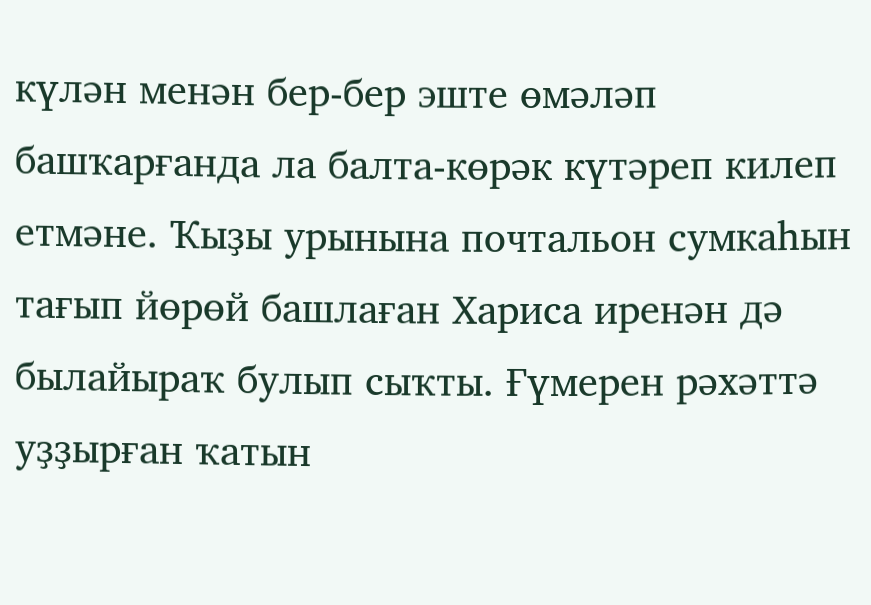күлән менән бер-бер эште өмәләп башҡарғанда ла балта-көрәк күтәреп килеп етмәне. Ҡыҙы урынына почтальон сумкаһын тағып йөрөй башлаған Хариса иренән дә былайыраҡ булып сыҡты. Ғүмерен рәхәттә уҙҙырған ҡатын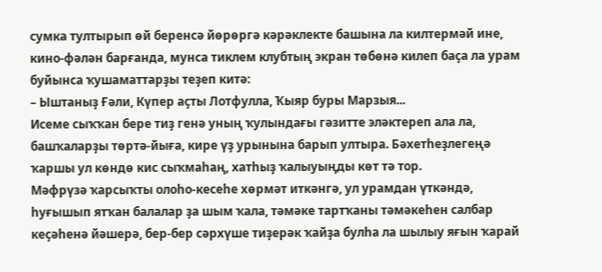сумка тултырып өй беренсә йөрөргә кәрәклекте башына ла килтермәй ине, кино-фәлән барғанда, мунса тиклем клубтың экран төбөнә килеп баҫа ла урам буйынса ҡушаматтарҙы теҙеп китә:
– Ыштаныҙ Ғәли, Күпер аҫты Лотфулла, Ҡыяр буры Марзыя...
Исеме сыҡҡан бере тиҙ генә уның ҡулындағы гәзитте эләктереп ала ла, башҡаларҙы төртә-йыға, кире үҙ урынына барып ултыра. Бәхетһеҙлегеңә ҡаршы ул көндө кис сыҡмаһаң, хатһыҙ ҡалыуыңды көт тә тор.
Мәфрүзә ҡарсыҡты олоһо-кесеһе хөрмәт иткәнгә, ул урамдан үткәндә, һуғышып ятҡан балалар ҙа шым ҡала, тәмәке тартҡаны тәмәкеһен салбар кеҫәһенә йәшерә, бер-бер сәрхүше тиҙерәк ҡайҙа булһа ла шылыу яғын ҡарай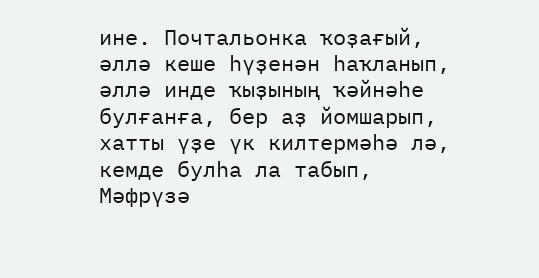ине. Почтальонка ҡоҙағый, әллә кеше һүҙенән һаҡланып, әллә инде ҡыҙының ҡәйнәһе булғанға, бер аҙ йомшарып, хатты үҙе үк килтермәһә лә, кемде булһа ла табып, Мәфрүзә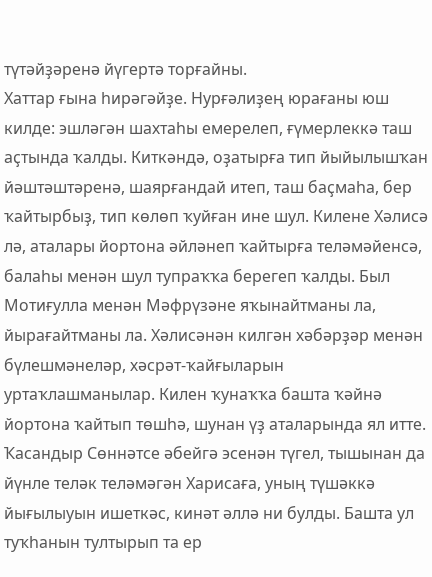түтәйҙәренә йүгертә торғайны.
Хаттар ғына һирәгәйҙе. Нурғәлиҙең юрағаны юш килде: эшләгән шахтаһы емерелеп, ғүмерлеккә таш аҫтында ҡалды. Киткәндә, оҙатырға тип йыйылышҡан йәштәштәренә, шаярғандай итеп, таш баҫмаһа, бер ҡайтырбыҙ, тип көлөп ҡуйған ине шул. Килене Хәлисә лә, аталары йортона әйләнеп ҡайтырға теләмәйенсә, балаһы менән шул тупраҡҡа берегеп ҡалды. Был Мотиғулла менән Мәфрүзәне яҡынайтманы ла, йырағайтманы ла. Хәлисәнән килгән хәбәрҙәр менән бүлешмәнеләр, хәсрәт-ҡайғыларын уртаҡлашманылар. Килен ҡунаҡҡа башта ҡәйнә йортона ҡайтып төшһә, шунан үҙ аталарында ял итте.
Ҡасандыр Сөннәтсе әбейгә эсенән түгел, тышынан да йүнле теләк теләмәгән Харисаға, уның түшәккә йығылыуын ишеткәс, кинәт әллә ни булды. Башта ул туҡһанын тултырып та ер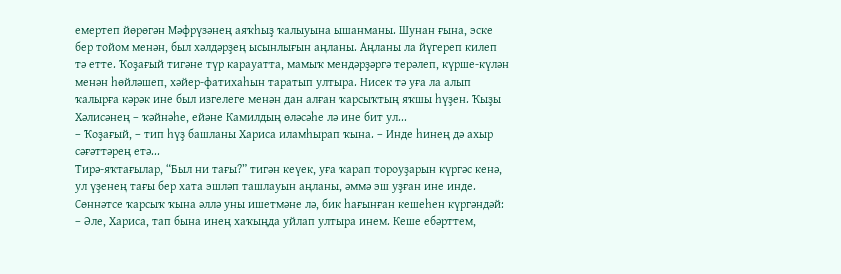емертеп йөрөгән Мәфрүзәнең аяҡһыҙ ҡалыуына ышанманы. Шунан ғына, эске бер тойом менән, был хәлдәрҙең ысынлығын аңланы. Аңланы ла йүгереп килеп тә етте. Ҡоҙағый тигәне түр карауатта, мамыҡ мендәрҙәргә терәлеп, күрше-күлән менән һөйләшеп, хәйер-фатихаһын таратып ултыра. Нисек тә уға ла алып ҡалырға кәрәк ине был изгелеге менән дан алған ҡарсыҡтың яҡшы һүҙен. Ҡыҙы Хәлисәнең – ҡәйнәһе, ейәне Камилдың өләсәһе лә ине бит ул...
– Ҡоҙағый, – тип һүҙ башланы Хариса иламһырап ҡына. – Инде һинең дә ахыр сәғәттәрең етә...
Тирә-яҡтағылар, “Был ни тағы?” тигән кеүек, уға ҡарап тороуҙарын күргәс кенә, ул үҙенең тағы бер хата эшләп ташлауын аңланы, әммә эш уҙған ине инде. Сөннәтсе ҡарсыҡ ҡына әллә уны ишетмәне лә, бик һағынған кешеһен күргәндәй:
– Әле, Хариса, тап бына инең хаҡыңда уйлап ултыра инем. Кеше ебәрттем,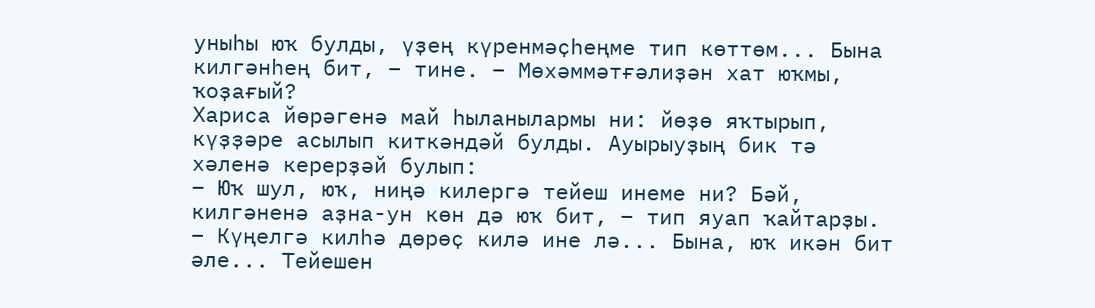уныһы юҡ булды, үҙең күренмәҫһеңме тип көттөм... Бына килгәнһең бит, – тине. – Мөхәммәтғәлиҙән хат юҡмы, ҡоҙағый?
Хариса йөрәгенә май һыланылармы ни: йөҙө яҡтырып, күҙҙәре асылып киткәндәй булды. Ауырыуҙың бик тә хәленә керерҙәй булып:
– Юҡ шул, юҡ, ниңә килергә тейеш инеме ни? Бәй, килгәненә аҙна-ун көн дә юҡ бит, – тип яуап ҡайтарҙы.
– Күңелгә килһә дөрөҫ килә ине лә... Бына, юҡ икән бит әле... Тейешен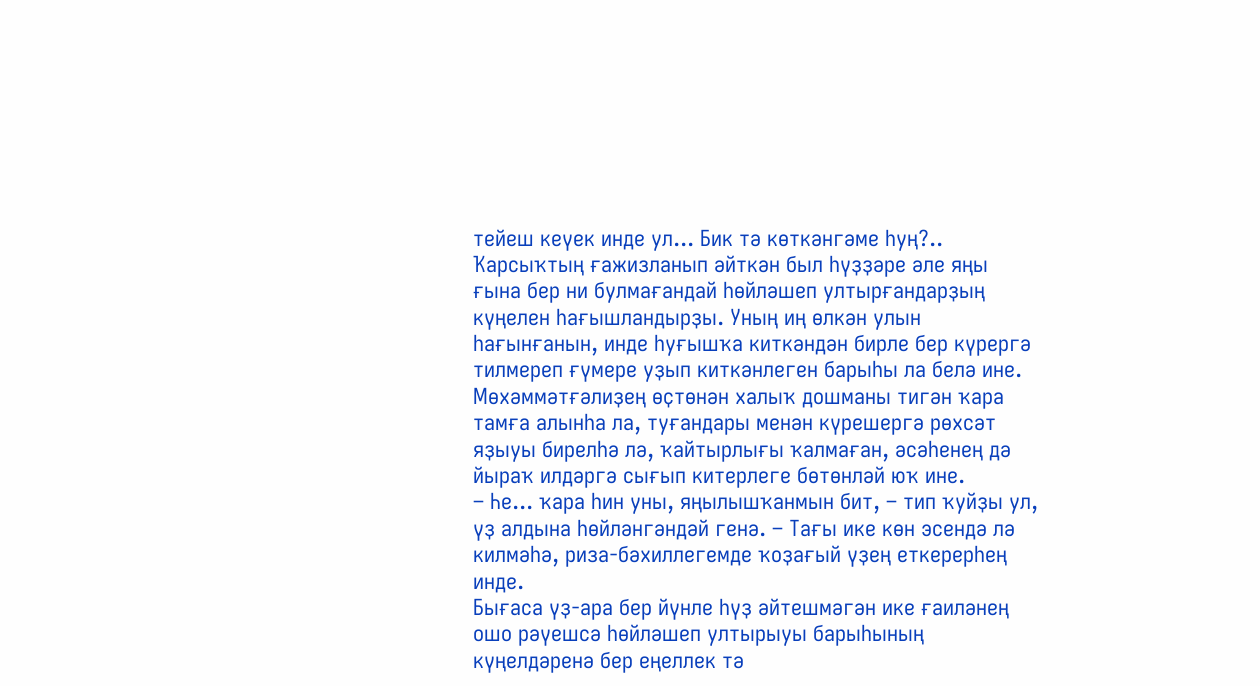тейеш кеүек инде ул... Бик тә көткәнгәме һуң?..
Ҡарсыҡтың ғажизланып әйткән был һүҙҙәре әле яңы ғына бер ни булмағандай һөйләшеп ултырғандарҙың күңелен һағышландырҙы. Уның иң өлкән улын һағынғанын, инде һуғышҡа киткәндән бирле бер күрергә тилмереп ғүмере уҙып киткәнлеген барыһы ла белә ине. Мөхәммәтғәлиҙең өҫтөнән халыҡ дошманы тигән ҡара тамға алынһа ла, туғандары менән күрешергә рөхсәт яҙыуы бирелһә лә, ҡайтырлығы ҡалмаған, әсәһенең дә йыраҡ илдәргә сығып китерлеге бөтөнләй юҡ ине.
– Һе... ҡара һин уны, яңылышҡанмын бит, – тип ҡуйҙы ул, үҙ алдына һөйләнгәндәй генә. – Тағы ике көн эсендә лә килмәһә, риза-бәхиллегемде ҡоҙағый үҙең еткерерһең инде.
Бығаса үҙ-ара бер йүнле һүҙ әйтешмәгән ике ғаиләнең ошо рәүешсә һөйләшеп ултырыуы барыһының күңелдәренә бер еңеллек тә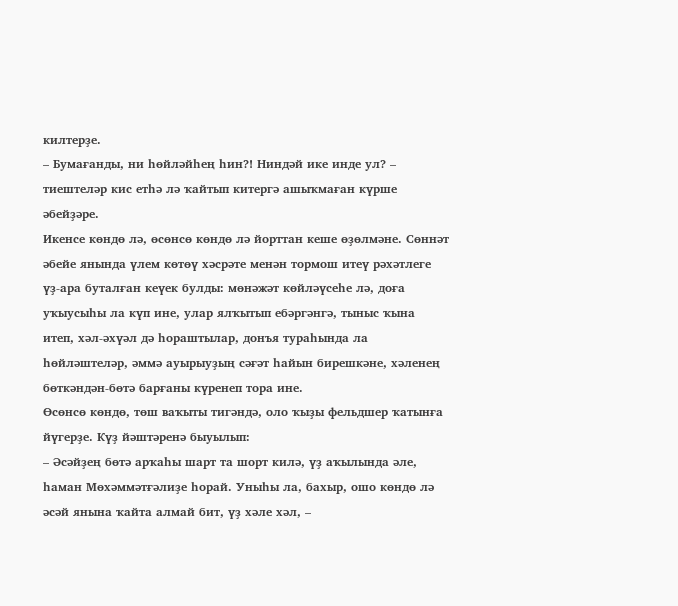килтерҙе.
– Бумағанды, ни һөйләйһең һин?! Ниндәй ике инде ул? – тиештеләр кис етһә лә ҡайтып китергә ашыҡмаған күрше әбейҙәре.
Икенсе көндө лә, өсөнсө көндө лә йорттан кеше өҙөлмәне. Сөннәт әбейе янында үлем көтөү хәсрәте менән тормош итеү рәхәтлеге үҙ-ара буталған кеүек булды: мөнәжәт көйләүсеһе лә, доға уҡыусыһы ла күп ине, улар ялҡытып ебәргәнгә, тыныс ҡына итеп, хәл-әхүәл дә һораштылар, донъя тураһында ла һөйләштеләр, әммә ауырыуҙың сәғәт һайын бирешкәне, хәленең бөткәндән-бөтә барғаны күренеп тора ине.
Өсөнсө көндө, төш ваҡыты тигәндә, оло ҡыҙы фельдшер ҡатынға йүгерҙе. Күҙ йәштәренә быуылып:
– Әсәйҙең бөтә арҡаһы шарт та шорт килә, үҙ аҡылында әле, һаман Мөхәммәтғәлиҙе һорай. Уныһы ла, бахыр, ошо көндө лә әсәй янына ҡайта алмай бит, үҙ хәле хәл, –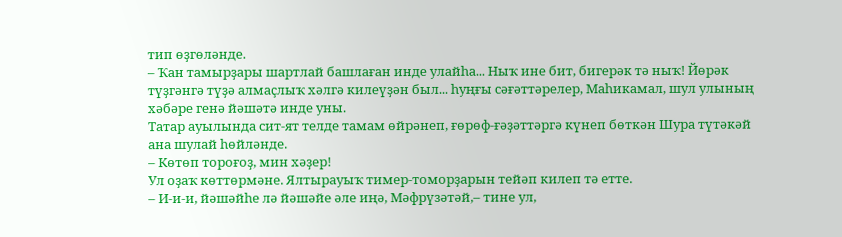тип өҙгөләнде.
– Ҡан тамырҙары шартлай башлаған инде улайһа... Ныҡ ине бит, бигерәк тә ныҡ! Йөрәк түҙгәнгә түҙә алмаҫлыҡ хәлгә килеүҙән был... һуңғы сәғәттәрелер, Маһикамал, шул улының хәбәре генә йәшәтә инде уны.
Татар ауылында сит-ят телде тамам өйрәнеп, ғөрөф-ғәҙәттәргә күнеп бөткән Шура түтәкәй ана шулай һөйләнде.
– Көтөп тороғоҙ, мин хәҙер!
Ул оҙаҡ көттөрмәне. Ялтырауыҡ тимер-томорҙарын тейәп килеп тә етте.
– И-и-и, йәшәйһе лә йәшәйе әле иңә, Мәфрүзәтәй,– тине ул,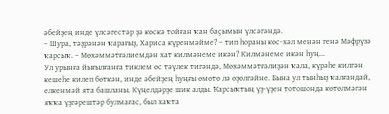әбейҙең инде үлсәгестәр ҙә көскә тойған ҡан баҫымын үлсәгәндә.
– Шура, тәҙрәнән ҡарағыҙ, Хариса күренмәйме? – тип һораны көс-хәл менән генә Мәфрүзә ҡарсыҡ. – Мөхәммәтғәлиемдән хат килмәнеме икән? Килмәнеме икән һуң...
Ул урынға йығылғанға тиклем өс тәүлек тигәндә, Мөхәммәтғәлиҙән ҡала, күрәһе килгән кешеһе килеп бөткән, инде әбейҙең һуңғы өмөтө лә өҙөлгәйне. Бына ул тынһыҙ ҡалғандай, елкенмәй ята башланы. Күңелдәрҙе шик алды. Ҡарсыҡтың үҙ-үҙен тотошонда көтөлмәгән яҡҡа үҙгәрештәр булмағас, был хаҡта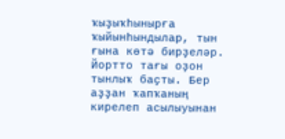ҡыҙыҡһынырға ҡыйынһындылар, тын ғына көтә бирҙеләр.
Йортто тағы оҙон тынлыҡ баҫты. Бер аҙҙан ҡапҡаның кирелеп асылыуынан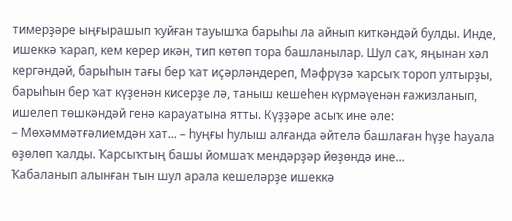тимерҙәре ыңғырашып ҡуйған тауышҡа барыһы ла айнып киткәндәй булды. Инде, ишеккә ҡарап, кем керер икән, тип көтөп тора башланылар. Шул саҡ, яңынан хәл кергәндәй, барыһын тағы бер ҡат иҫәрләндереп, Мәфрүзә ҡарсыҡ тороп ултырҙы, барыһын бер ҡат күҙенән кисерҙе лә, таныш кешеһен күрмәүенән ғажизланып, ишелеп төшкәндәй генә карауатына ятты. Күҙҙәре асыҡ ине әле:
– Мөхәммәтғәлиемдән хат... – һуңғы һулыш алғанда әйтелә башлаған һүҙе һауала өҙөлөп ҡалды. Ҡарсыҡтың башы йомшаҡ мендәрҙәр йөҙөндә ине...
Ҡабаланып алынған тын шул арала кешеләрҙе ишеккә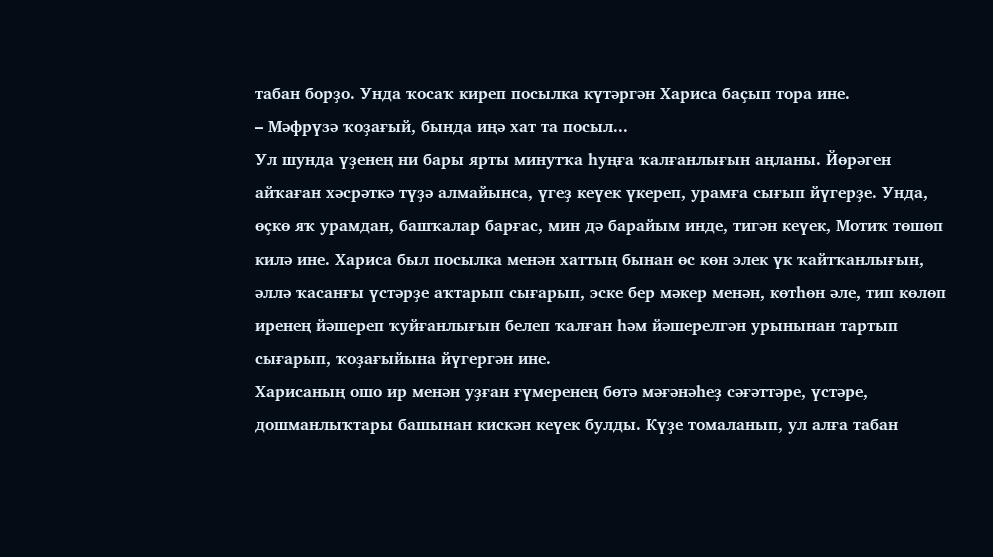табан борҙо. Унда ҡосаҡ киреп посылка күтәргән Хариса баҫып тора ине.
– Мәфрүзә ҡоҙағый, бында иңә хат та посыл...
Ул шунда үҙенең ни бары ярты минутҡа һуңға ҡалғанлығын аңланы. Йөрәген айҡаған хәсрәткә түҙә алмайынса, үгеҙ кеүек үкереп, урамға сығып йүгерҙе. Унда, өҫкө яҡ урамдан, башҡалар барғас, мин дә барайым инде, тигән кеүек, Мотиҡ төшөп килә ине. Хариса был посылка менән хаттың бынан өс көн элек үк ҡайтҡанлығын, әллә ҡасанғы үстәрҙе аҡтарып сығарып, эске бер мәкер менән, көтһөн әле, тип көлөп иренең йәшереп ҡуйғанлығын белеп ҡалған һәм йәшерелгән урынынан тартып сығарып, ҡоҙағыйына йүгергән ине.
Харисаның ошо ир менән уҙған ғүмеренең бөтә мәғәнәһеҙ сәғәттәре, үстәре, дошманлыҡтары башынан кискән кеүек булды. Күҙе томаланып, ул алға табан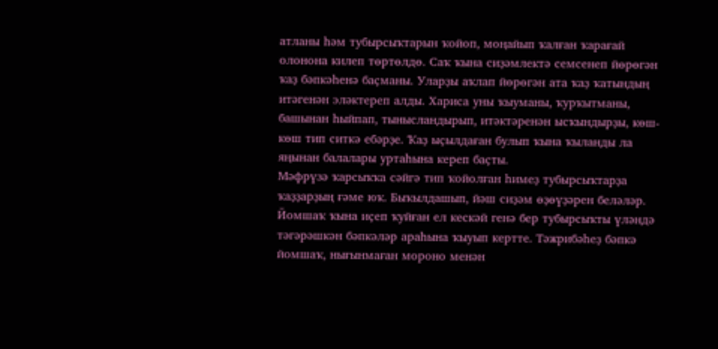атланы һәм тубырсыҡтарын ҡойоп, моңайып ҡалған ҡарағай олонона килеп төртөлдө. Саҡ ҡына сиҙәмлектә семсенеп йөрөгән ҡаҙ бәпкәһенә баҫманы. Уларҙы аҡлап йөрөгән ата ҡаҙ ҡатындың итәгенән эләктереп алды. Хариса уны ҡыуманы, ҡурҡытманы, башынан һыйпап, тынысландырып, итәктәренән ысҡындырҙы, көш-көш тип ситкә ебәрҙе. Ҡаҙ ыҫылдаған булып ҡына ҡыланды ла яңынан балалары уртаһына кереп баҫты.
Мәфрүзә ҡарсыҡҡа сәйгә тип ҡойолған һимеҙ тубырсыҡтарҙа ҡаҙҙарҙың ғәме юҡ. Быҡылдашып, йәш сиҙәм өҙөүҙәрен беләләр. Йомшаҡ ҡына иҫеп ҡуйған ел кескәй генә бер тубырсыҡты үләндә тәгәрәшкән бәпкәләр араһына ҡыуып кертте. Тәжрибәһеҙ бәпкә йомшаҡ, нығынмаған мороно менән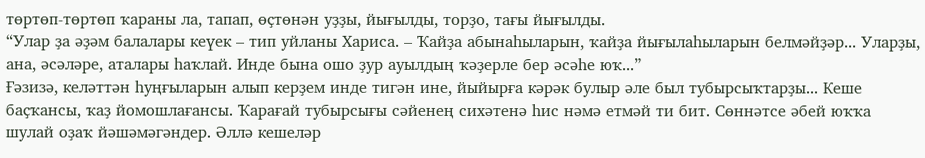төртөп-төртөп ҡараны ла, тапап, өҫтөнән уҙҙы, йығылды, торҙо, тағы йығылды.
“Улар ҙа әҙәм балалары кеүек – тип уйланы Хариса. – Ҡайҙа абынаһыларын, ҡайҙа йығылаһыларын белмәйҙәр... Уларҙы, ана, әсәләре, аталары һаҡлай. Инде бына ошо ҙур ауылдың ҡәҙерле бер әсәһе юҡ...”
Ғәзизә, келәттән һуңғыларын алып керҙем инде тигән ине, йыйырға кәрәк булыр әле был тубырсыҡтарҙы... Кеше баҫҡансы, ҡаҙ йомошлағансы. Ҡарағай тубырсығы сәйенең сихәтенә һис нәмә етмәй ти бит. Сөннәтсе әбей юҡҡа шулай оҙаҡ йәшәмәгәндер. Әллә кешеләр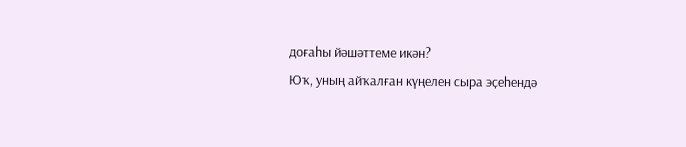доғаһы йәшәттеме икән?
Юҡ, уның айҡалған күңелен сыра эҫеһендә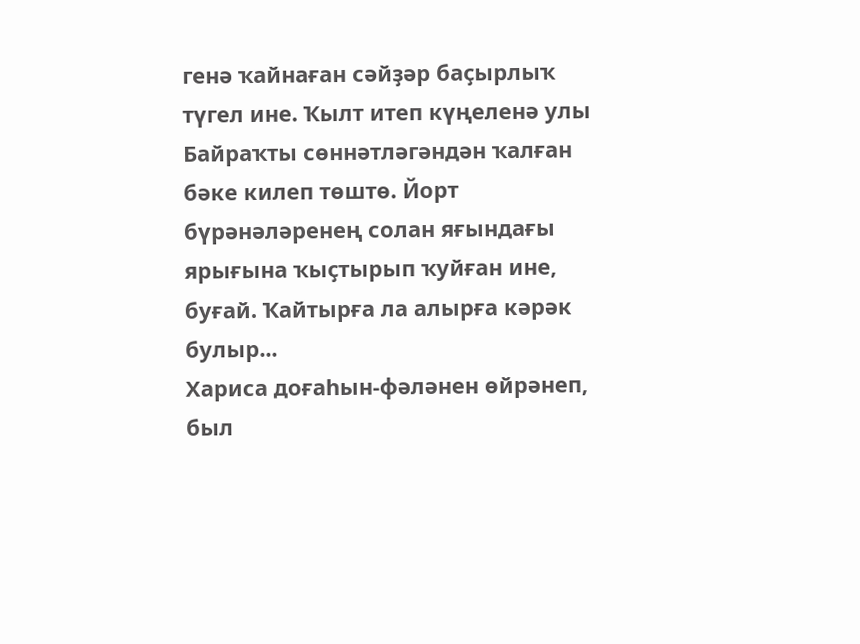генә ҡайнаған сәйҙәр баҫырлыҡ түгел ине. Ҡылт итеп күңеленә улы Байраҡты сөннәтләгәндән ҡалған бәке килеп төштө. Йорт бүрәнәләренең солан яғындағы ярығына ҡыҫтырып ҡуйған ине, буғай. Ҡайтырға ла алырға кәрәк булыр...
Хариса доғаһын-фәләнен өйрәнеп, был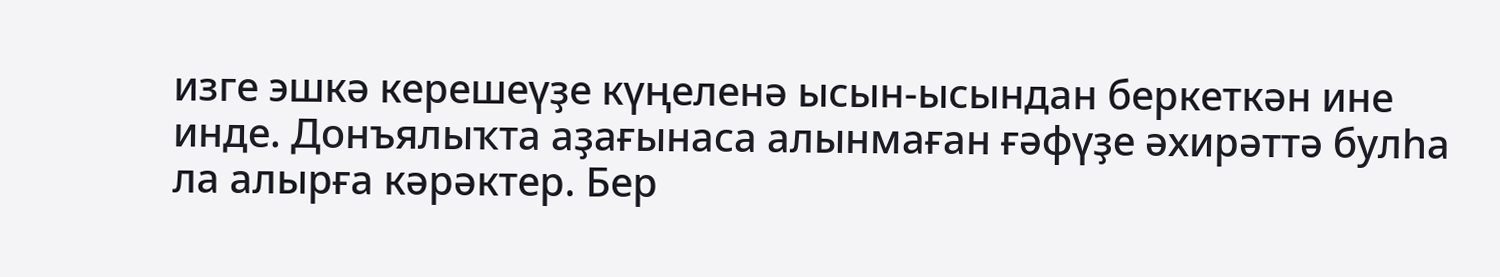изге эшкә керешеүҙе күңеленә ысын-ысындан беркеткән ине инде. Донъялыҡта аҙағынаса алынмаған ғәфүҙе әхирәттә булһа ла алырға кәрәктер. Бер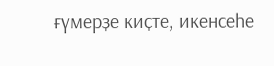ғүмерҙе киҫте, икенсеһе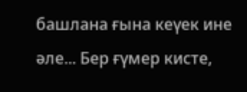башлана ғына кеүек ине әле... Бер ғүмер кисте,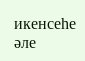икенсеһе әле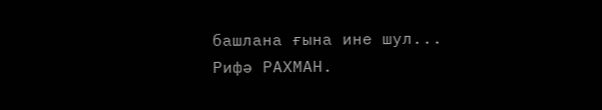башлана ғына ине шул...
Рифә РАХМАН.